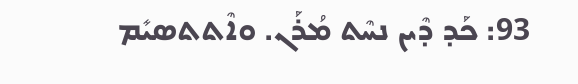93: ܟܰܕ ܕܶܝܢ ܢܚܶܬ ܡܳܪܰܢ. ܘܐܶܬܬܣܝܺܡ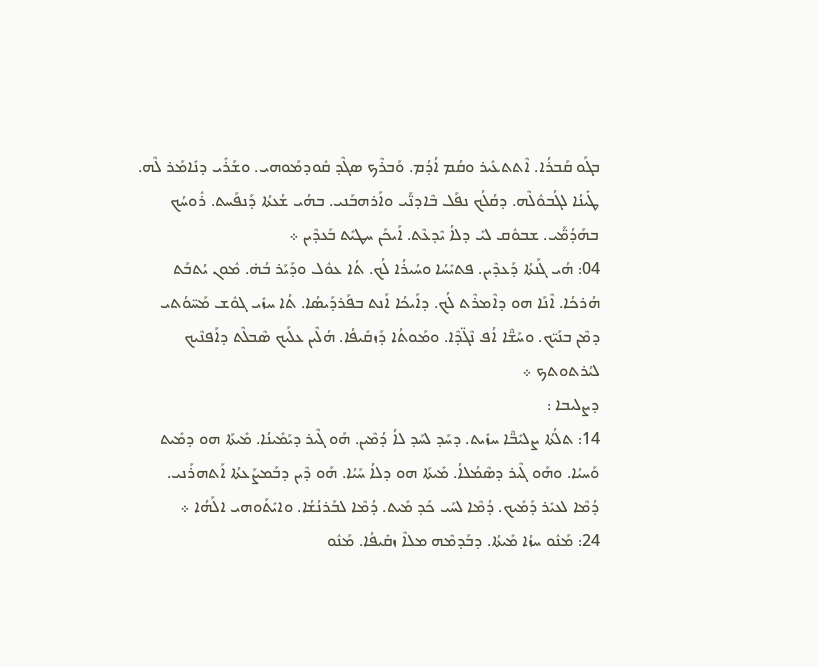ܒܓܰܘ ܩܰܒܪܳܐ. ܐܶܬܬܥܺܝܪ ܘܩܳܡ ܐܳܕܳܡ. ܘܰܒܪܶܟ ܣܓܶܕ ܩܽܘܕܡܰܘܗܝ. ܘܫܰܪܺܝ ܕܢܺܐܡܰܪ ܠܶܗ. ܛܺܝܢܳܐ ܠܓܳܒܘܽܠܶܗ. ܕܩܳܠܳܟ ܢܦܰܠ ܒܶܐܕܢ̈ܰܝ ܘܐܰܪܗܒܰܢܝ. ܒܗܳܝ ܫܳܥܬܳܐ ܕܰܢܦܰܚܬ. ܪܽܘܚܳܟ ܒܗܰܕܳܡ̈ܰܝ. ܫܒܘܽܩ ܠܝܺ ܕܠܐܳ ܝܶܕܥܶܬ. ܐܰܝܟܰܢ ܚܛܝܺܬ ܒܰܥܕܶܝܢ ܀
04: ܗܳܝ ܓܰܢܬܳܐ ܕܰܥܕܶܝܢ. ܦܬܝܺܚܳܐ ܘܚܳܝܪܳܐ ܠܳܟ. ܬܳܐ ܥܘܽܠ ܘܕܰܝܰܪ ܒܳܗ̇. ܡܽܘܢ ܝܳܬܒܰܬ ܗܳܪܟܳܐ. ܐܶܢܰܐ ܗܘ ܕܐܶܡܪܶܬ ܠܳܟ. ܕܐܰܝܟܳܐ ܐܰܢܬ ܒܦܰܪܕܰܝܣܳܐ. ܬܳܐ ܚܙܺܝ ܓܘܽܫ ܡܰܚ̈ܘܳܬܝ ܕܡܶܢ ܒܢܰܝ̈ܟ. ܘܚܰܫ̈ܶܐ ܐܳܦ ܢܶܓ̈ܕܶܐ. ܘܡܰܘܬܳܐ ܕܰܙܩܺܝܦܳܐ. ܗܳܠܶܝܢ ܥܠܰܝܟ ܣܶܒܠܶܬ ܕܐܰܦܢܶܝܟ ܠܝܳܪܬܘܬܟ ܀
ܕܨܠܝܒܐ :
14: ܬܠܳܬܳܐ ܨܠܝܺܒ̈ܶܐ ܚܙܺܝܬ. ܕܚܰܕ ܠܚܰܕ ܠܐܳ ܕܳܡܶܝܢ. ܗܰܘ ܓܶܝܪ ܕܝܰܡܺܝܢܳܐ. ܡܺܝܬܰܐ ܗܘ ܕܡܺܝܬ ܘܰܚܝܳܐ. ܘܗܰܘ ܓܶܝܪ ܕܣܶܡܳܠܐܳ. ܡܺܝܬܰܐ ܗܘ ܕܠܐܳ ܚܰܝܳܐ. ܗܰܘ ܕܶܝܢ ܕܒܰܡܨܰܥܬܳܐ ܐܰܬܗܪܰܢܝ. ܕܳܡܶܐ ܠܥܝܺܪ ܕܰܡܺܝܟ. ܕܳܡܶܐ ܠܚܰܝ ܟܰܕ ܡܺܝܬ. ܕܳܡܶܐ ܠܒܰܪܢܳܫܳܐ. ܘܐܝܺܬܰܘܗܝ ܐܠܰܗܳܐ ܀
24: ܡܰܢܽܘ ܚܙܳܐ ܡܺܝܬܳܐ. ܕܒܰܕܡܶܗ ܡܠܐܶ ܙܩܺܝܦܳܐ. ܡܰܢܽܘ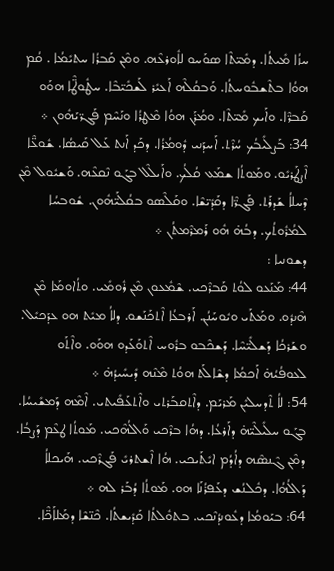ܚܙܳܐ ܡܺܝܬܳܐ. ܕܡܺܝ̈ܬܶܐ ܣܘܰܚܘ ܠܐܽܘܪܥܶܗ. ܘܡܶܢ ܩܰܒܪܳܐ ܚܬܝܺܡܳܐ . ܩܳܡ  ܗܘܳܐ ܒܬܶܫܒܽܘܚܬܳܐ. ܘܰܒܩܳܠܶܗ ܐܰܥܝܺܪ ܠܰܫܟܺܝ̈ܒܶܐ. ܚܛܽܘܛ̈ܶܐ ܗܘܰܘ ܩܰܒܪ̈ܶܐ. ܘܐܰܝܟ ܡܺܝ̈ܬܶܐ. ܘܡܳܪܰܢ ܗܘܳܐ ܡܶܛܪܳܐ ܘܢܰܚܶܡ ܦܰܓܪ̈ܝܰܗܽܘܢ ܀
34: ܒܰܨܠܺܝܒܳܟ ܚܳܪܶܬ. ܐܰܚܕܰܢܝ ܕܽܘܡܳܪܳܐ. ܕܟܰܕ ܐܰܢܬ ܥܰܠ ܩܰܝܣܳܐ. ܫܽܘܥ̈ܶܐ ܐܶܨܛܰܪܝܺܘ. ܘܡܰܘܬܳܐ ܫܡܰܥ ܩܳܠܳܟ. ܘܐܰܝܠܶܠ ܒܓܰܘ ܢܶܩܥܶܗ. ܘܰܫܝܽܘܠ ܡܶܢ ܕܶܚܠܐܳ ܫܰܕܪܰܬ. ܦܰܓܪ̈ܶܐ ܕܩܰܕܺܝ̈ܫܶܐ. ܘܩܰܠܶܣܘ ܒܩܳܠܰܝ̈ܗܽܘܢ. ܫܽܘܒܚܳܐ ܠܡܳܪܽܘܬܳܟ. ܕܒܳܗ̇ ܗܽܘ ܪܰܡܪܶܡܬܳܢ ܀
ܕܫܘܢܝܐ :
44: ܡܰܢܰܥܘ ܠܘܳܬ ܩܰܒܪܶܟܝ. ܫܶܡܽܥܘܢ ܡܶܢ ܪܽܘܡܺܝ. ܘܬܳܐܘܡܰܐ ܡܶܢ ܗܶܢܕܽܘ. ܘܡܰܬܰܝ ܘܝܽܘܚܰܢܳܢ. ܐܰܪܒܥܳܐ ܐܶܬܟܰܢܰܫܘ. ܕܠܐܳ ܡܝܺܬ ܗܘ ܥܕܰܟܝܺܠ. ܘܫܰܪܟܳܐ ܕܰܫܠܺܝ̈ܚܶܐ. ܕܰܫܟܶܒܘ ܒܪܽܘܚ ܐܶܬܘܰܥܰܕܘ ܗܘܰܘ. ܘܐܶܬܰܘ ܠܥܘܦܳܝܳܗ̇ ܐܰܟܡܳܐ ܕܫܶܐܠܰܬ ܗܘܳܬ ܡܶܢܶܗ ܕܺܝܚܺܝܕܳܗ̇ ܀
54: ܠܐܳ ܬܶܕܚܠܝܺܢ ܡܰܪܝܰܡ. ܕܐܶܬܩܒܰܪܬܝ ܘܐܶܬܥܰܦܺܝܬܝ. ܐܶܡܶܗ ܕܰܡܫܺܝܚܳܐ. ܒܓܰܘ ܚܠܺܝܠܶܝ̈ܗ̇ ܕܐܰܪܥܳܐ. ܕܗܳܐ ܒܪܶܟܝ ܘܰܐܠܳܗܶܟܝ. ܡܰܘܬܳܐ ܛܥܶܡ ܕܰܨܒܳܐ. ܕܡܶܢ ܓܶܢܣܶܗ ܕܐܳܕܳܡ ܐܝܺܬܰܝܟܝ. ܗܳܐ ܐܶܫܬܪܝܺ ܦܰܓܪܶܟܝ. ܗܰܝܟܠܐܳ ܕܰܐܠܳܗܳܐ. ܕܟܽܠܢܳܫ ܕܥܰܦܪܳܢܰܐ ܗܘ. ܡܰܘܬܳܐ ܕܳܒܰܪ ܠܗ ܀
64: ܒܝܰܘܡܳܐ ܕܥܽܘܢܕܳܢܶܟܝ. ܒܬܘܽܠܬܳܐ ܩܰܕܺܝܫܬܳܐ. ܟܶܢ̈ܫܶܐ ܕܡܰܠܐܰܟ̈ܶܐ.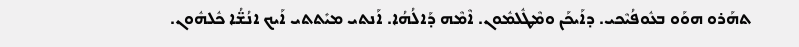ܬܗܰܪܘ ܗܘܰܘ ܒܥܽܘܦܳܝܶܟܝ. ܕܐܰܝܟܰܢ ܘܡܶܛܽܠܡܽܘܢ. ܐܶܡܶܗ ܕܰܐܠܳܗܳܐ. ܐܰܢܬܝ ܡܝܺܬܬܝ ܐܰܝܟ ܐܢܳܫ̈ܳܐ ܟܽܠܗܽܘܢ.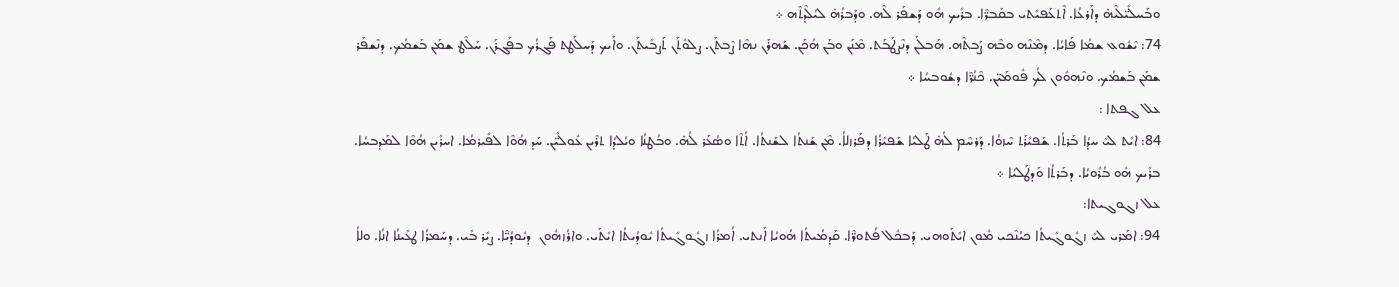ܘܒܰܚܠܺܝ̈ܠܶܝܗ̇ ܕܐܰܪܥܳܐ. ܐܶܬܥܰܦܝܺܬܝ ܒܩܰܒܪ̈ܶܐ. ܒܪܺܝܟ ܗܽܘ ܕܰܫܦܰܪ ܠܶܗ. ܘܕܰܒܪܳܗ̇ ܠܝܳܠܶܕܬܶܗ ܀
74: ܝܶܫܽܘܥ ܫܡܳܐ ܦܰܐܝܳܐ. ܕܡܶܢܶܗ ܘܒܶܗ ܨܰܒܬܶܗ. ܗܰܒܠܰܢ ܕܢܶܨܛܰܒܰܬ. ܡܶܢܰܢ ܘܒܰܢ ܗܳܟܰܢ. ܫܰܗܪܰܢ ܢܗܶܐ ܨܶܒܬܰܢ. ܨܠܘܽܬܰܢ ܬܰܨܒܺܝܬܰܢ. ܘܐܰܝܟ ܕܰܚܠܰܛܬ ܦܰܓܪܳܟ ܒܦܰܓܪܰܢ. ܚܰܠܶܛ ܫܡܰܢ ܒܰܫܡܳܟ. ܕܢܶܫܦܰܪ ܫܡܰܢ ܒܰܫܡܳܟ. ܘܢܶܗܘܽܘܢ ܠܳܟ ܦܽܘܡܰܝ̈ܢ. ܟܶܢܳܪ̈ܶܐ ܕܫܽܘܒܚܳܐ ܀
ܥܠ ܓܦܬܐ :
84: ܐܝܺܬ ܠܝܺ ܚܕܳܐ ܒܰܪܬܳܐ. ܫܰܦܝܺܪܰܬ ܚܶܙܘܳܐ. ܕܰܪܚܶܡ ܠܳܗ̇ ܛܰܠܝܳܐ ܫܰܦܝܺܪܳܐ ܕܦܰܪܙܠܐܳ. ܡܶܢ ܫܰܢܬܳܐ ܠܫܰܢܬܳܐ. ܐܳܬܶܐ ܘܣܳܥܰܪ ܠܳܗ̇. ܘܒܳܛܢܳܐ ܘܝܳܠܕܳܐ ܬܪܶܝܢ ܥܽܘܠܺܝ̈ܢ. ܚܰܕ ܗܳܘܶܐ ܠܦܺܝܪܡܳܐ. ܐܚܪܺܝܢ ܗܳܘܶܐ ܠܡܰܕܒܚܳܐ. ܒܪܺܝܟ ܗܽܘ ܒܳܪܽܘܝܳܐ. ܕܒܰܪܬܳܐ ܘܰܕܛܰܠܝܳܐ ܀
ܥܠ ܙܓܘܓܝܬܐ:
94: ܐܡܰܪܝ ܠܝܺ ܙܓܽܘܓܺܝܬܳܐ ܟܝܳܢܶܟܝ ܡܽܘܢ ܐܝܺܬܰܘܗܝ. ܕܰܒܟܽܠ ܦܳܬܘܪ̈ܶܐ. ܩܰܕܡܳܝܬܳܐ ܗܳܘܝܳܐ ܐܰܢܬܝ. ܐܳܡܪܳܐ ܙܓܽܘܓܺܝܬܳܐ ܝܽܘܕܳܝܬܳܐ ܐܝܺܬܰܝ. ܘܐܪܳܙܗܽܘܢ  ܕܝܽܘܕܳܝ̈ܶܐ. ܨܝܺܪ ܒܺܝ. ܕܚܰܡܪܳܐ ܛܥܺܝܢܳܐ ܐܢܳܐ. ܘܠܐܳ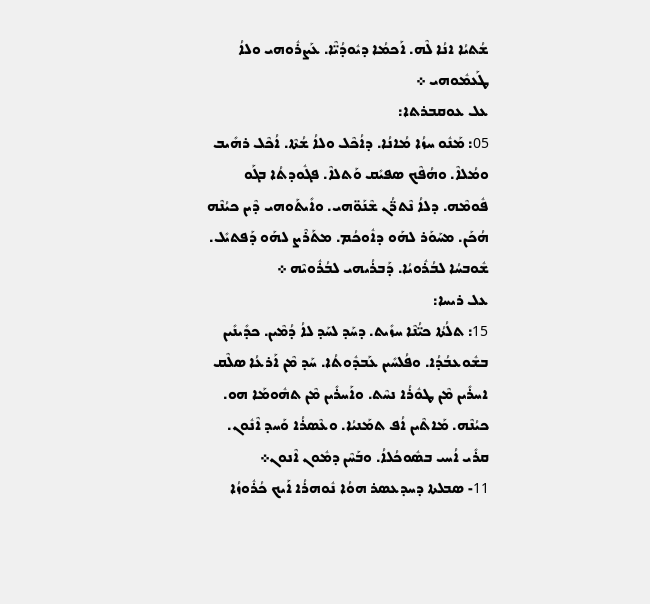ܫܳܬܝܳܐ ܐܢܳܐ ܠܶܗ. ܐܰܟܡܳܐ ܕܝܽܘܕܳܝ̈ܶܐ. ܥܰܨܪܽܘܗܝ ܘܠܐܳ ܛܰܥܡܽܘܗܝ ܀
ܥܠ ܥܘܩܒܪܬܐ:
05: ܡܰܢܽܘ ܚܙܳܐ ܡܳܐܢܳܐ. ܕܐܳܟܶܠ ܘܠܐܳ ܫܳܬܶܐ. ܐܳܟܶܠ ܪܗܺܝܒ ܘܡܳܠܐܶ. ܘܗܳܦܶܟ ܣܦܝܺܩ ܘܰܬܠܐܶ. ܦܓܽܘܕܬܳܐ ܒܓܰܘ ܦܽܘܡܶܗ. ܕܠܐܳ ܢܶܬܪ̈ܳܢ ܫܶܢܰܘ̈ܗܝ. ܘܐܺܝܬܰܘܗܝ ܕܶܝܢ ܟܝܳܢܶܗ ܗܳܟܰܢ. ܡܚܰܘܰܪ ܠܗܰܘ ܕܐܽܘܟܳܡ. ܡܬܰܪܶܨ ܠܗܰܘ ܕܰܦܬܝܺܠ. ܫܽܘܒܚܳܐ ܠܒܳܪܽܘܝܳܐ. ܕܰܒܪܳܝܗܝ ܠܒܳܪܽܘܝܶܗ ܀
ܥܠ ܪܝܚܐ:
15: ܬܠܳܬܳܐ ܟܝ̈ܳܢܶܐ ܚܙܺܝܬ. ܕܚܰܕ ܠܚܰܕ ܠܐܳ ܕܳܡܶܝܢ. ܟܕܺܝܢܺܝܢ ܒܫܽܘܥܒܳܕܳܐ. ܘܦܳܠܚܺܝܢ ܥܰܒܕܽܘܬܳܐ. ܚܰܕ ܡܶܢ ܐܰܪܥܳܐ ܣܠܶܩ ܐܚܪܺܝܢ ܡܶܢ ܛܘܽܪܳܐ ܢܚܶܬ. ܘܐܰܚܪܺܝܢ ܡܶܢ ܬܗܽܘܡܰܐ ܗܘ. ܟܝܳܢܶܗ. ܡܰܐܬܶܝܢ ܐܳܦ ܬܡܰܢܝܳܐ. ܘܥܶܣܪܳܐ ܘܰܚܕ ܐܶܢܽܘܢ. ܩܪܺܝ ܐܳܚܝ ܒܣܽܘܟܳܠܐܳ. ܘܒܰܚܶܢ ܕܡܽܘܢ ܐܶܢܘܢ܀
11- ܣܒܠܬܐ ܕܚܕܥܣܪ ܗܘܳܐ ܢܽܘܗܪܳܐ ܐܰܝܟ ܟܳܪܽܘܙܳܐ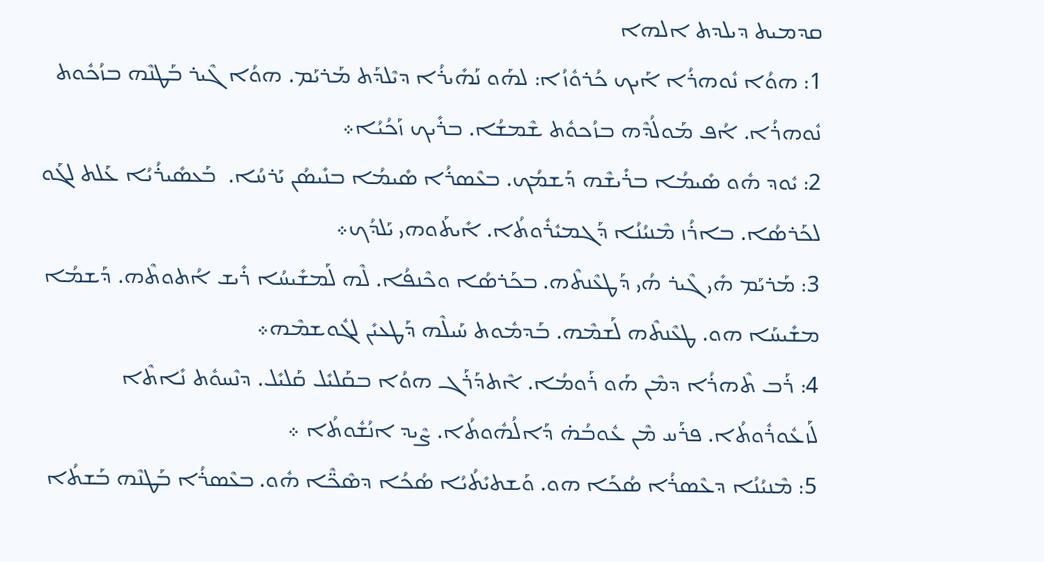ܩܕܡܝܬ ܕܝܠܕܬ ܐܠܗܐ
1: ܗܘܳܐ ܢܽܘܗܪܳܐ ܐܰܝܟ ܟܳܪܘܽܙܳܐ: ܠܗܰܘ ܢܰܗܺܝܪܳܐ ܕܝܶܠܕܰܬ ܡܰܪܝܰܡ. ܗܘܳܐ ܓܶܝܪ ܒܰܛܢܶܗ ܒܙܳܟܽܘܬ ܢܽܘܗܪܳܐ. ܐܳܦ ܡܰܘܠܳܕܶܗ ܒܙܳܟܘܽܬ ܫܶܡܫܳܐ. ܒܪܺܝܟ ܙܰܟܳܝܳܐ܀
2: ܝܽܘܕ ܗܽܘ ܣܺܝܡܳܐ ܒܪܺܝܫܶܗ ܕܰܫܡܳܟ. ܒܥܶܣܪܳܐ ܣܺܝܡܳܐ ܒܢܺܝܣܳܢ ܝܰܪܚܳܐ.  ܒܰܥܣܺܝܪܳܝܳܐ ܥܰܠܬ ܠܓܰܘ ܠܟܰܪܣܳܐ. ܒܐܪܳܙ ܡܶܢܝܳܢܳܐ ܕܰܓܡܝܽܪܽܘܬܳܐ. ܐܺܝܬܰܘܗܝ ܝܰܠܕܳܟ܀
3: ܡܰܪܝܰܡ ܗܺܝ ܓܶܝܪ ܗܳܝ ܕܰܛܥܶܢܬܶܗ. ܒܟܰܪܣܳܐ ܘܟܶܢܦܳܐ. ܠܶܗ ܠܰܡܫܺܝܚܳܐ ܪܺܝܫ ܐܳܬܘܬܶܗ. ܕܰܫܡܳܐ ܡܫܺܝܚܰܐ ܗܘ. ܛܥܶܢܬܶܗ ܠܰܫܡܶܗ. ܒܰܕܡܽܘܬ ܚܰܝܠܶܗ ܕܰܛܥܝܺܢ ܠܓܽܘܫܡܶܗ܀
4: ܪܰܒ ܬܶܗܪܳܐ ܕܡܶܢ ܗܰܘ ܪܰܘܡܳܐ. ܐܶܬܕܰܪܰܓ ܗܘܳܐ ܒܩܰܠܝܺܠ ܩܰܠܝܺܠ. ܕܢܶܚܘܽܬ ܢܺܐܬܶܐ ܠܰܙܥܽܘܪܽܘܬܳܐ. ܦܪܰܚ ܡܶܢ ܥܽܘܒܳܗ̇ ܕܰܐܠܳܗܽܘܬܳܐ. ܨܶܝܕ ܐܢܳܫܽܘܬܳܐ ܀
5: ܡܶܢܝܳܢܳܐ ܕܥܶܣܪܳܐ ܣܳܟܰܐ ܗܘ. ܘܰܫܬܝܺܬܳܝܳܐ ܣܳܟܳܐ ܕܣܶܟ̈ܶܐ ܗܽܘ. ܒܥܶܣܪܳܐ ܒܰܛܢܶܗ ܒܰܫܬܳܐ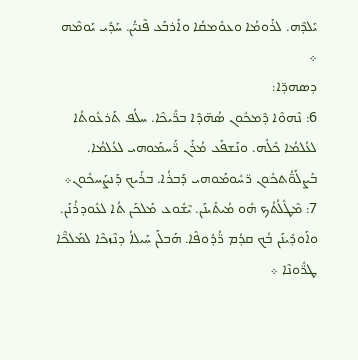ܝܰܠܕܶܗ. ܠܪܰܘܡܳܐ ܘܥܘܽܡܩܳܐ ܘܐܰܪܒܰܥ ܦܶܢܝ̈ܳܢ. ܚܰܕܺܝ ܝܰܘܡܶܗ ܀
ܕܣܗܕ̈ܐ:
6: ܢܶܗܘܶܐ ܕܶܡܟܽܘܢ ܣܳܗ̈ܕܶܐ ܒܪ̈ܺܝܟܶܐ. ܚܠܳܦ ܬܰܪܥܽܘܬܳܐ ܠܥܳܠܡܳܐ ܟܽܠܽܗ. ܘܢܰܫܦܰܥ ܡܳܪܰܢ ܪ̈ܰܚܡܰܘܗܝ ܠܥܳܠܡܳܐ. ܒܰܨܠܰܘ̈ܳܬܟܽܘܢ ܪ̈ܚܽܘܡܰܘܗܝ ܕܰܒܪܳܐ. ܒܪܺܝܟ ܕܰܢܨܰܚܟܽܘܢ܀
7: ܡܶܛܽܠܳܬܳܟ ܗܽܘ ܡܳܝܬܺܝܢܰܢ. ܝܶܫܽܘܥ ܡܰܠܟܰܢ ܬܳܐ ܠܥܽܘܕܪܳܢܰܢ. ܘܐܰܘܕܺܝܢܰܢ ܒܳܟ ܩܕܳܡ ܪ̈ܳܕܽܘܦܶܐ. ܗܰܒܠܰܢ ܚܰܝܠܐܳ ܕܢܶܙܟܶܐ ܠܡܰܠܟ̈ܶܐ ܛܪ̈ܽܘܢܶܐ ܀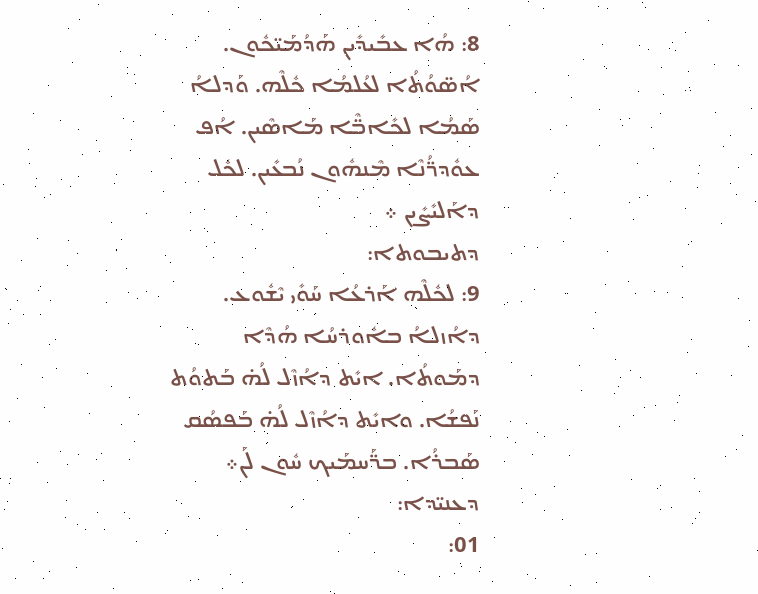8: ܗܳܐ ܥܒܺܝܕܺܝܢ ܗܰܕܳܡܰܝ̈ܟܽܘܢ. ܐܳܣ̈ܘܳܬܳܐ ܠܥܳܠܡܳܐ ܟܽܠܶܗ. ܘܰܕܠܐܳ ܣܰܡܳܐ ܠܟܺܐܒ̈ܶܐ ܡܰܐܣܶܝܢ. ܐܳܦ ܥܘܽܕܪ̈ܳܢܶܐ ܡܶܢܗܽܘܢ ܢܳܒܥܺܝܢ. ܠܟܽܠ ܕܐܰܠܝܺܨܺܝܢ ܀
ܕܬܝܒܘܬܐ:
9: ܠܟܽܠܶܗ ܐܰܪܥܳܐ ܚܰܘܺܝ ܝܶܫܽܘܥ. ܕܐܳܙܠܐܳ ܒܐܽܘܪܚܳܐ ܗܳܕܶܐ ܕܡܰܘܬܳܐ. ܐܝܺܬ ܕܐܳܙܶܠ ܠܳܗ̇ ܒܰܬܘܳܬ ܢܰܦܫܳܐ. ܘܐܝܺܬ ܕܐܳܙܶܠ ܠܳܗ̇ ܒܰܦܣܳܩ ܣܰܒܪܳܐ. ܒܪ̈ܰܚܡܰܝܟ ܚܽܘܢ ܠܰܢ܀
ܕܥܢܝ̈ܕܐ:
01: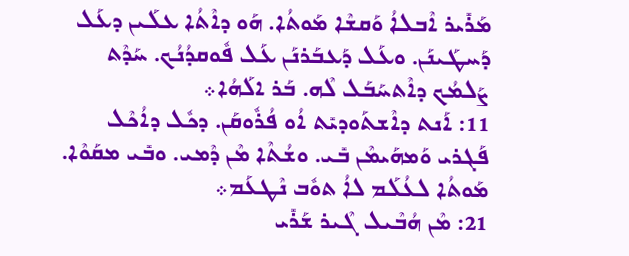ܡܰܪܺܝܪ ܐܶܒܠܐܳ ܘܰܩܫܶܐ ܡܰܘܬܳܐ. ܗܰܘ ܕܐܶܬܳܐ ܥܠܰܝܢ ܕܥܰܠ ܕܰܚܛܰܝܢܰܢ. ܘܥܰܠ ܕܰܥܒܰܪܢܰܢ ܥܰܠ ܦܽܘܩܕܳܢܳܟ. ܚܰܕܶܬ ܨܰܠܡܳܟ ܕܐܶܬܚܰܒܰܠ ܠܶܗ. ܒܰܪ ܐܠܰܗܳܐ܀
11: ܐܰܢܬ ܕܐܶܫܬܰܘܕܝܺܬ ܐܳܘ ܦܳܪܽܘܩܰܢ. ܕܟܽܠ ܕܐܳܟܶܠ ܦܰܓܪܝ ܘܰܡܗܰܝܡܶܢ ܒܺܝ. ܘܫܳܬܶܐ ܡܶܢ ܕܶܡܝ. ܘܒܺܝ ܡܩܰܘܶܐ. ܡܰܘܬܳܐ ܠܥܳܠܰܡ ܠܐܳ ܬܘܽܒ ܢܶܛܥܰܡ܀
21: ܡܶܢ ܗܳܒܶܝܠ ܓܶܝܪ ܫܰܪܺܝ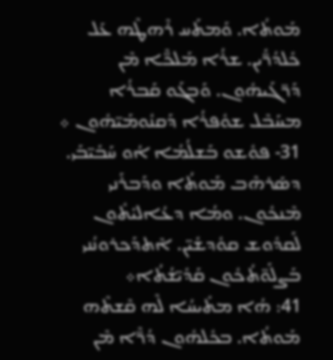ܡܰܘܬܳܐ. ܘܰܡܬܰܚ ܪܶܗܛܶܗ ܥܰܠ ܟܺܠܕܳܪ̈ܺܝܢ. ܫܪܳܐ ܡܰܠܟ̈ܶܐ ܡܶܢ ܕܰܪ̈ܓܰܝܗܽܘܢ. ܘܰܒܓܰܘ ܩܰܒܪܳܐ ܡܚܰܒܶܠ ܫܘܽܦܪܳܐ ܕܰܩܢܽܘܡܰܝ̈ܗܽܘܢ ܀
31- ܦܘܽܫܘ ܒܰܫܠܳܡܳܐ ܐܳܘ ܚܰܒܺܝ̈ܒܰܝ. ܕܣܰܪܗܶܒ ܡܰܘܬܳܐ ܘܕܰܒܪܰܢܝ ܡܶܢܟܽܘܢ. ܘܡܳܐ ܕܥܳܐܠܝܺܬܽܘܢ ܠܰܩܕܽܘܫ ܩܘܽܕܫܺܝ̈ܢ. ܐܶܬܕܰܟܪܘܢܳܢܝ ܒܰܨܠܰܘ̈ܬܳܟܽܘܢ ܩܰܕܺܝ̈ܫܳܬܳܐ܀
41: ܗܳܐ ܡܬܺܝܚܳܐ ܠܶܗ ܩܶܫܬܶܗ ܡܰܘܬܳܐ. ܒܟܽܠܗܽܘܢ ܕܳܪ̈ܶܐ ܡܶܢ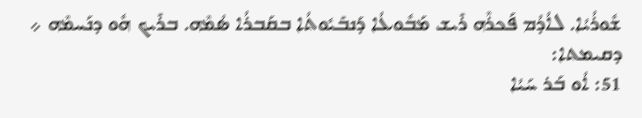ܫܽܘܪܳܝܳܐ. ܠܐܳܕܳܡ ܦܰܟܪܶܗ ܪܺܝܫ ܡܰܒܽܘܥܳܐ ܕܰܢܒܺܝܽܘܬܳܐ ܒܩܰܒܪܳܐ ܣܳܡܶܗ. ܒܪܺܝܟ ܗܽܘ ܕܢܰܚܡܶܗ ܀
ܕܩܝܡܬܐ:
51: ܐܳܘ ܒܰܪ ܚܰܝܳܐ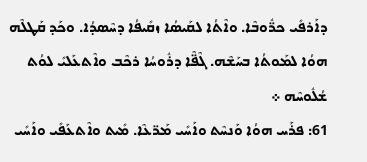ܕܐܰܪܦܺܝ ܟܪ̈ܽܘܒܶܐ. ܘܐܶܬܳܐ ܠܩܰܝܣܳܐ ܙܩܺܝܦܳܐ ܕܚܶܣܕܳܐ. ܘܟܰܕ ܩܰܛܠܶܗ ܗܘܳܐ ܠܡܰܘܬܳܐ ܒܚܰܫܶܗ. ܓܶܦ̈ܶܐ ܕܪܽܘܚܳܐ ܪܟܶܒ ܘܐܶܬܥܰܠܝܺ ܠܘܳܬ ܫܳܠܽܘܚܶܗ ܀
61: ܦܪܰܚ ܗܘܳܐ ܘܰܢܚܶܬ ܘܐܰܚܺܝ ܡܰܪ̈ܥܶܐ. ܡܺܝܬ ܘܐܶܬܥܰܦܺܝ ܘܐܰܚܺܝ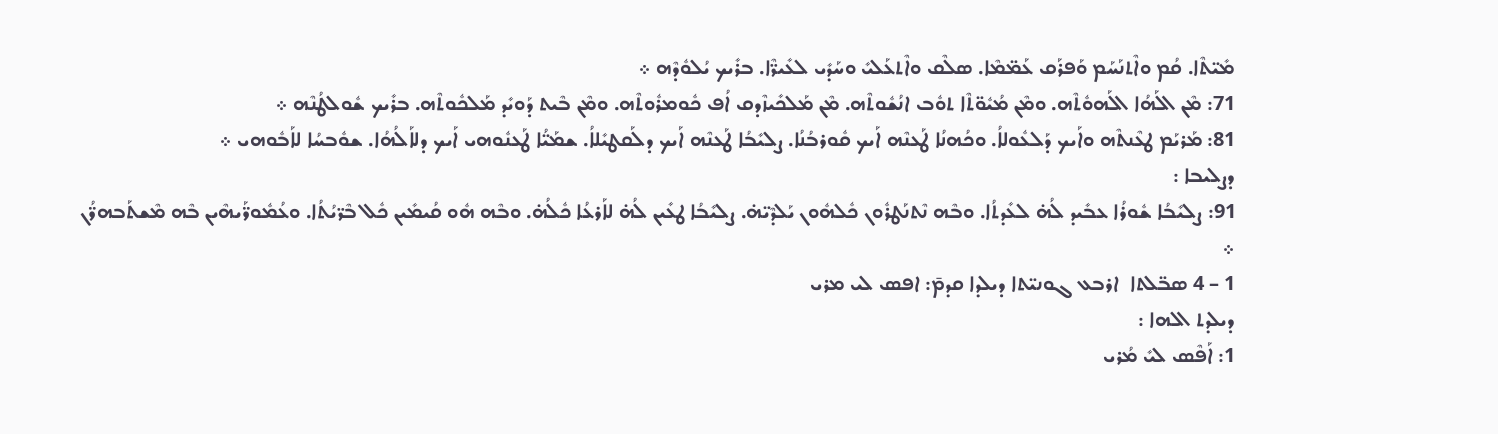ܡܺܝ̈ܬܶܐ. ܩܳܡ ܘܐܶܬܢܰܚܰܡ ܘܰܦܪܰܩ ܥܰܡ̈ܡܶܐ. ܣܠܶܩ ܘܐܶܬܥܰܠܝܺ ܘܚܰܕܺܝ ܠܥܺܝܪ̈ܶܐ. ܒܪܺܝܟ ܝܳܠܘܽܕܶܗ ܀
71: ܡܶܢ ܐܠܰܗܳܐ ܐܠܰܗܘܽܬܶܗ. ܘܡܶܢ ܡܳܝܽܘ̈ܬܶܐ ܬܘܽܒ ܐܢܳܫܽܘܬܶܗ. ܡܶܢ ܡܰܠܟܺܝܙܶܕܩ ܐܳܦ ܟܽܘܡܪܽܘܬܶܗ. ܘܡܶܢ ܒܶܝܬ ܕܰܘܝܺܕ ܡܰܠܟܽܘܬܶܗ. ܒܪܺܝܟ ܫܽܘܠܛܳܢܶܗ ܀
81: ܡܰܪܝܰܡ ܛܥܶܢܬܶܗ ܘܐܰܝܟ ܕܰܠܥܽܘܠܐܳ. ܘܟܳܗܢܳܐ ܛܰܥܢܶܗ ܐܰܝܟ ܩܽܘܪܒܳܢܳܐ. ܨܠܝܺܒܳܐ ܛܰܥܢܶܗ ܐܰܝܟ ܕܠܰܩܛܝܺܠܐܳ. ܫܡܰܝ̈ܳܐ ܛܰܥܢܽܘܗܝ ܐܰܝܟ ܕܠܐܰܠܳܗܳܐ. ܫܘܽܒܚܳܐ ܠܐܰܒܽܘܗܝ ܀
ܕܨܠܝܒܐ :
91: ܨܠܝܺܒܳܐ ܫܽܘܪܳܐ ܥܒܺܝܕ ܠܳܗ̇ ܠܥܺܕܬܳܐ. ܘܒܶܗ ܢܶܬܢܰܛܪܽܘܢ ܟܽܠܗܽܘܢ ܝܰܠܕܶܝ̈ܗ̇. ܨܠܝܺܒܳܐ ܛܥܺܝܢ ܠܳܗ̇ ܠܐܰܪܥܳܐ ܟܽܠܳܗ̇. ܘܒܶܗ ܗܽܘ ܩܳܝܡܺܝܢ ܟܽܠ ܒܶܪ̈ܝܳܬܳܐ. ܘܥܳܡܽܘܪ̈ܰܝܗܶܝܢ ܒܶܗ ܡܶܫܬܰܒܗܪ̈ܳܢ ܀
1 – 4 ܣܒ̈ܠܬܐ  ܐܪܒܥ ܓܘܢܝ̈ܬܐ ܕܝܠܕܐ ܩܕܡ̄: ܐܦܣ ܠܝ ܡܪܝ
ܕܝܠܕܬ ܐܠܗܐ :
1: ܐܰܦܶܣ ܠܝܺ ܡܳܪܝ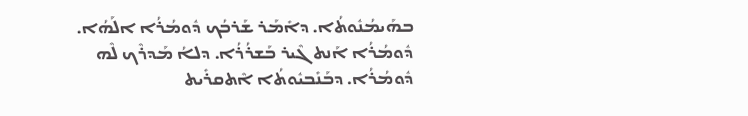ܒܗܰܝܡܳܢܽܘܬܳܐ. ܕܐܺܡܰܪ ܫܰܪܒܳܟ ܕܽܘܡܳܪܳܐ ܐܠܰܗܳܐ. ܕܽܘܡܳܪܳܐ ܐܰܢܬ ܓܶܝܪ ܒܰܫܪܳܪܳܐ. ܕܠܐܳ ܡܰܕܪܶܟ ܠܶܗ ܕܽܘܡܳܪܳܐ. ܕܒܰܢܺܒܝܽܘܬܳܐ ܐܶܬܩܪܺܝܬ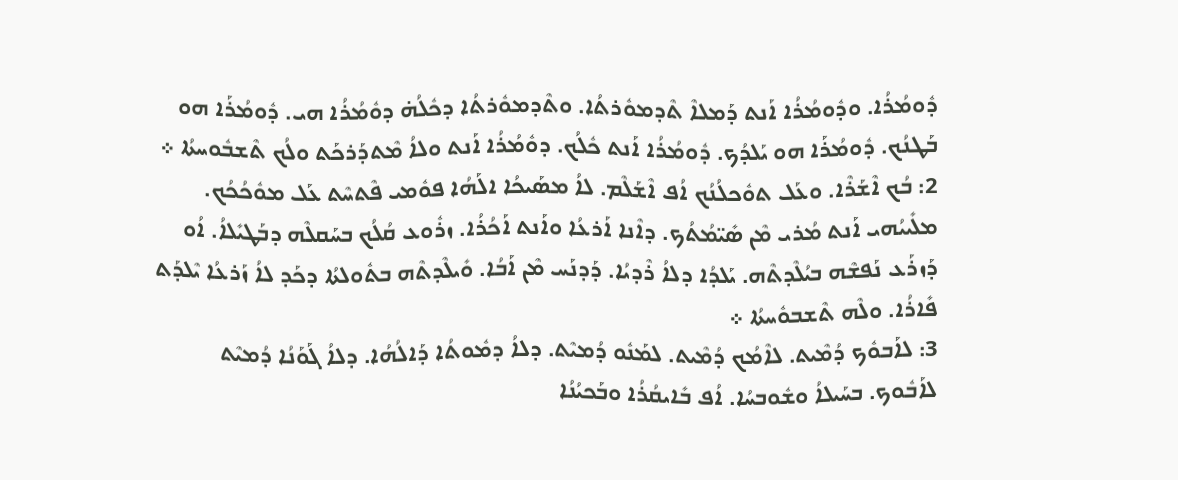ܕܽܘܡܳܪܳܐ. ܘܕܽܘܡܳܪܳܐ ܐܰܢܬ ܕܰܡܠܐܶ ܬܶܕܡܘܽܪܬܳܐ. ܘܬܶܕܡܘܽܪܬܳܐ ܕܟܽܠܳܗ̇ ܕܘܽܡܳܪܳܐ ܗܝ. ܕܽܘܡܳܪܰܐ ܗܘ ܒܰܛܢܳܟ. ܕܽܘܡܳܪܰܐ ܗܘ ܝܰܠܕܳܟ. ܕܽܘܡܳܪܳܐ ܐܰܢܬ ܟܽܠܳܟ. ܕܘܽܡܳܪܳܐ ܐܰܢܬ ܘܠܐܳ ܡܶܬܕܰܪܟܰܬ ܘܠܳܟ ܬܶܫܒܽܘܚܬܳܐ ܀
2: ܒܳܟ ܐܶܫܰܪܶܐ. ܘܥܰܠ ܬܘܽܟܠܳܢܳܟ ܐܳܦ ܐܶܫܰܠܶܡ. ܠܐܳ ܡܣܰܝܟܳܐ ܐܠܰܗܳܐ ܦܘܽܡܝ ܦܶܬܚܶܬ ܥܰܠ ܡܘܽܟܳܟܳܟ. ܡܠܺܝܝܳܗܝ ܐܰܢܬ ܡܳܪܝ ܡܶܢ ܣܺܝ̈ܡܳܬܳܟ. ܕܐܶܢܐ ܐܰܪܥܳܐ ܘܐܰܢܬ ܐܰܟܳܪܳܐ. ܙܪܽܘܥ ܩܳܠܳܟ ܒܚܰܩܠܶܗ ܕܒܰܛܝܺܠܐܳ. ܐܳܘ ܕܰܙܪܰܥ ܢܰܦܫܶܗ ܒܝܳܠܶܕܬܶܗ. ܝܰܠܕܳܐ ܕܠܐܳ ܪܶܕܝܳܐ. ܕܰܕܢܰܚ ܡܶܢ ܐܰܒܳܐ. ܘܺܝܠܶܕܬܶܗ ܒܬܽܘܠܬܳܐ ܕܟܰܕ ܠܐܳ ܙܰܪܥܳܐ ܝܶܠܕܰܬ ܦܺܐܪܳܐ. ܘܠܶܗ ܬܶܫܒܘܽܚܬܳܐ ܀
3: ܠܐܰܒܘܽܟ ܕܳܡܶܝܬ. ܠܐܶܡܳܟ ܕܳܡܶܝܬ. ܠܡܰܢܽܘ ܕܳܡܝܶܬ. ܕܠܐܳ ܕܡܽܘܬܳܐ ܕܰܐܠܳܗܳܐ. ܕܠܐܳ ܓܰܘܰܢܳܐ ܕܳܡܝܶܬ ܠܐܰܒܽܘܟ. ܒܚܰܝܠܐܳ ܘܫܽܘܒܚܳܐ. ܐܳܦ ܒܺܐܝܩܳܪܳܐ ܘܒܰܟܝܳܢܳܐ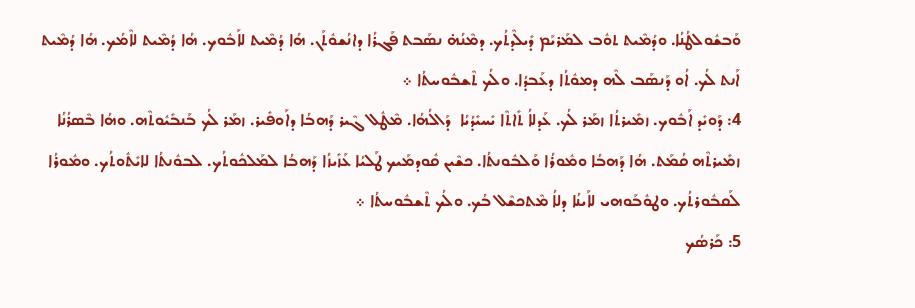ܘܰܒܫܽܘܠܛܳܢܳܐ. ܘܕܳܡܶܝܬ ܬܘܽܒ ܠܡܰܪܝܰܡ ܕܺܝܠܶܕܬܳܟ. ܕܡܶܢܳܗ̇ ܢܣܰܒܬ ܦܰܓܪܳܐ ܕܐܢܳܫܘܽܬܰܢ. ܗܳܐ ܕܳܡܶܝܬ ܠܐܰܒܽܘܟ. ܗܳܐ ܕܳܡܶܝܬ ܠܐܶܡܳܟ. ܗܳܐ ܕܳܡܶܝܬ ܐܰܢܬ ܠܳܟ. ܐܳܘ ܕܰܢܣܰܒ ܠܶܗ ܕܡܘܽܬܳܐ ܕܥܰܒܕܳܐ. ܘܠܳܟ ܬܶܫܒܽܘܚܬܳܐ ܀
4: ܕܰܘܝܺܕ ܐܰܒܽܘܟ. ܙܡܺܝܪܬܳܐ ܙܡܰܪ ܠܳܟ. ܥܰܕܠܐܳ ܬܺܐܬܶܐ ܝܺܚܝܺܕܳܝܳܐ  ܕܰܐܠܳܗܳܐ. ܡܶܛܽܠ ܓܶܝܪ ܕܰܗܒܳܐ ܕܐܰܘܦܺܝܪ. ܙܡܰܪ ܠܳܟ ܒܰܢܒܺܝܽܘܬܶܗ. ܘܗܳܐ ܒܶܣܪܳܢܳܐ ܙܡܺܝܪܬܶܗ ܩܳܡܰܬ. ܗܳܐ ܕܰܗܒܳܐ ܘܡܽܘܪܳܐ ܘܰܠܒܽܘܢܬܳܐ. ܟܫܶܝܢ ܩܽܘܕܡܰܝܟ ܛܰܠܝܳܐ ܥܰܙܺܝܙܳܐ ܕܰܗܒܳܐ ܠܡܰܠܟܽܘܬܳܟ. ܠܒܘܽܢܬܳܐ ܠܐܝܺܬܽܘܬܳܟ. ܘܡܽܘܪܳܐ ܠܰܩܒܽܘܪܬܳܟ. ܘܛܘܽܒܰܘܗܝ ܠܐܰܝܢܳܐ ܕܠܐܳ ܡܶܬܟܫܶܠ ܒܳܟ. ܘܠܳܟ ܬܶܫܒܽܘܚܬܳܐ ܀
5: ܟܰܪܣܳܟ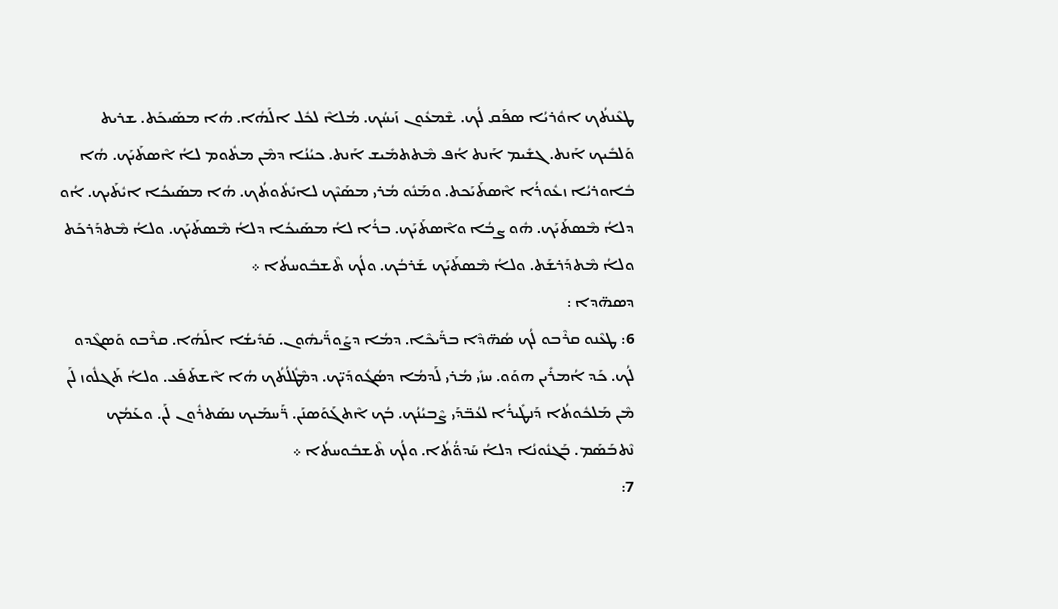ܛܥܶܢܬܳܟ ܐܘܽܪܝܳܐ ܣܦܰܩ ܠܳܟ. ܫܶܡܥܽܘܢ ܙܰܝܚܳܟ. ܡܳܠܐܶ ܠܟܽܠ ܐܠܰܗܳܐ. ܗܳܐ ܡܣܰܝܟܰܬ. ܫܪܝܬ ܘܰܠܒܺܝܟ ܐܰܢܬ. ܓܫܺܝܡ ܐܰܢܬ ܐܳܦ ܡܶܬܬܡܺܝܫ ܐܰܢܬ. ܟܝܳܢܳܐ ܕܡܶܢ ܡܬܽܘܡ ܠܐܳ ܐܶܣܬܰܝܰܟ. ܗܳܐ ܒܽܐܘܪܝܳܐ ܙܥܽܘܪܳܐ ܐܶܣܬܰܝܰܟܬ. ܘܡܰܢܽܘ ܡܳܪܝ ܡܣܰܝܶܟ ܠܐܝܺܬܽܘܬܳܟ. ܗܳܐ ܡܣܰܝܟܳܐ ܐܝܽܬܰܝܟ. ܐܳܘ ܕܠܐܳ ܡܶܣܬܰܝܰܟ. ܗܽܘ ܨܒܳܐ ܘܐܶܣܬܰܝܰܟ. ܒܪܳܐ ܠܐܳ ܡܣܰܝܟܳܐ ܕܠܐܳ ܡܶܣܬܰܝܰܟ. ܘܠܐܳ ܡܶܬܕܰܪܟܰܬ ܘܠܐܳ ܡܶܬܕܰܪܫܰܬ. ܘܠܐܳ ܡܶܣܬܰܝܰܟ ܫܰܪܒܳܟ. ܘܠܳܟ ܬܶܫܒܽܘܚܬܳܐ ܀
ܕܣܗ̈ܕܐ :
6: ܛܥܶܢܘ ܩܪܶܒܘ ܠܳܟ ܣܳܗ̈ܕܶܐ ܒܪ̈ܺܝܟܶܐ. ܕܡܳܐ ܕܨܰܘܪ̈ܰܝܗܽܘܢ. ܩܰܕܺܝܫܳܐ ܐܠܰܗܳܐ. ܩܪܶܒܘ ܘܰܣܓܶܕܘ ܠܳܟ. ܟܰܕ ܐܳܡܪܺܝܢ ܗܘܰܘ. ܚܙܺܝ ܡܳܪܝ ܠܰܕܡܳܐ ܕܣܳܓܽܘܕܰܝ̈ܟ. ܕܡܶܛܽܠܳܬܳܟ ܗܳܐ ܐܶܫܬܰܦܰܥ. ܘܠܐܳ ܬܰܓܠܽܘܙ ܠܰܢ ܡܶܢ ܡܰܠܟܽܘܬܳܐ ܕܰܢܛܺܝܪܳܐ ܠܥܳܒ̈ܕܰܝ ܨܶܒܝܳܢܳܟ. ܒܳܟ ܐܶܬܓܰܘܰܣܢܰܢ. ܪ̈ܰܚܡܰܝܟ ܢܣܰܬܪܽܘܢ ܠܰܢ. ܘܥܰܡܳܟ ܢܶܬܒܰܣܰܡ. ܒܰܓܢܽܘܢܳܐ ܕܠܐܳ ܚܰܕܘ̈ܳܬܳܐ. ܘܠܳܟ ܬܶܫܒܽܘܚܬܳܐ ܀
7: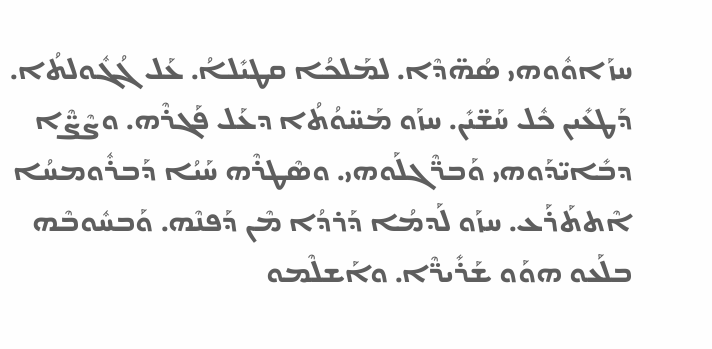ܚܙܰܐܘܽܘܗܝ ܣܳܗ̈ܕܶܐ. ܠܡܰܠܟܳܐ ܩܛܝܺܠܐܳ. ܥܰܠ ܓܳܓܽܘܠܬܳܐ. ܕܰܛܥܺܝܢ ܟܽܠ ܚܰܫ̈ܝܺܢ. ܚܙܰܘ ܡܰܚ̈ܘܳܬܳܐ ܕܥܰܠ ܦܰܓܪܶܗ. ܘܨܶܨ̈ܶܐ ܕܒܺܐܝ̈ܕܰܘܗܝ ܘܰܒܪ̈ܶܓܠܰܘܗܝ. ܘܣܶܛܪܶܗ ܚܰܝܳܐ ܕܰܒܪܽܘܡܚܳܐ ܐܶܬܬܰܪܰܥ. ܚܙܰܘ ܠܰܕܡܳܐ ܕܰܪܕܳܐ ܡܶܢ ܕܰܦܢܶܗ. ܘܰܒܚܽܘܒܶܗ ܒܠܰܥܘ ܗܘܰܘ ܫܰܪܺܝܪ̈ܶܐ. ܘܐܰܫܠܶܡܘ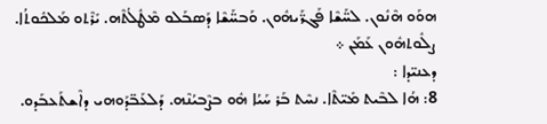ܗܘܰܘ ܗܶܢܽܘܢ. ܠܚ̈ܰܫܶܐ ܦܰܓܪ̈ܰܝܗܽܘܢ. ܘܰܒܚ̈ܰܫܶܐ ܕܰܣܒܰܠܘ ܡܶܛܽܠܳܬܶܗ. ܝܺܪܶܬܘ ܡܰܠܟܽܘܬܳܐ. ܨܠܽܘܬܗܽܘܢ ܥܰܡܰܢ ܀
ܕܥܢܝ̈ܕܐ :
8: ܗܳܐ ܠܒܶܝܬ ܡܺܝ̈ܬܶܐ. ܢܚܶܬ ܒܰܪ ܚܰܝܳܐ ܗܽܘ ܒܨܶܒܝܳܢܶܗ. ܕܰܠܥܰܒ̈ܕܰܘܗܝ ܕܐܶܫܬܰܥܒܰܕܘ.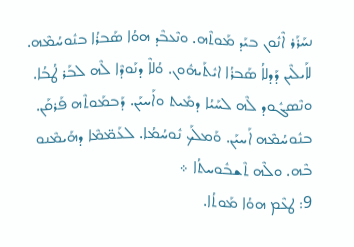ܢܚܰܪܰܪ ܐܶܢܽܘܢ ܒܝܰܕ ܡܰܘܬܶܗ. ܘܢܶܥܒܶܕ ܗܘܳܐ ܣܰܒܪܳܐ ܒܢܽܘܚܳܡܶܗ. ܠܐܰܝܠܶܝܢ ܕܰܕܠܐܳ ܣܰܒܪܳܐ ܐܝܽܬܰܝܗܽܘܢ. ܘܳܠܐܶ ܕܢܰܘܕܶܐ ܠܶܗ ܠܒܰܪ ܛܳܒܳܐ. ܘܢܶܣܓܽܘܕ ܠܶܗ ܠܚܰܝܳܐ ܕܡܺܝܬ ܘܐܰܚܝܰܢ. ܕܰܒܡܰܘܬܶܗ ܦܰܪܩܰܢ. ܒܢܽܘܚܳܡܶܗ ܐܰܚܝܰܢ. ܘܰܡܠܰܟ ܢܽܘܚܳܡܳܐ. ܠܥܰܡ̈ܡܶܐ ܕܗܰܝܡܶܢܘ ܒܶܗ. ܘܠܶܗ ܬܶܫܒܽܘܚܬܳܐ ܀
9: ܛܥܶܡ ܗܘܳܐ ܡܰܘܬܳܐ.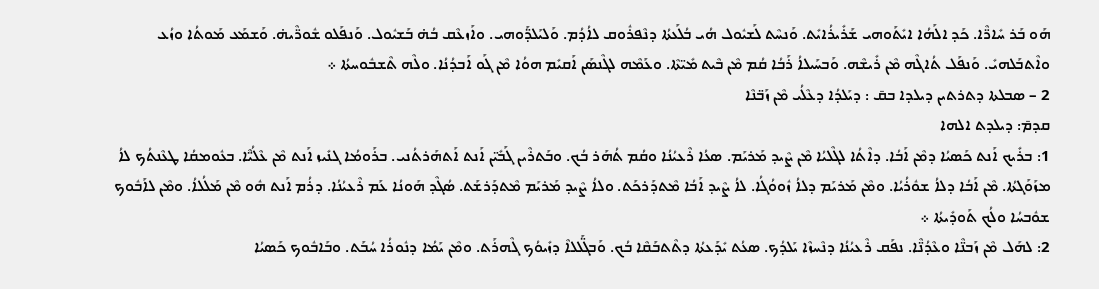ܗܰܘ ܒܰܪ ܚܺܐܪ̈ܶܐ. ܟܰܕ ܐܠܰܗܳܐ ܐܝܺܬܰܘܗܝ ܫܰܪܺܝܪܳܐܝܺܬ. ܘܰܢܚܶܬ ܠܰܫܝܽܘܠ ܗܳܝ ܒܳܠܰܥܬܳܐ ܕܢܶܦܪܽܘܩ ܠܐܳܕܳܡ. ܘܰܠܝܰܠܕ̈ܰܘܗܝ. ܘܐܰܙܥܶܩ ܒܳܗ̇ ܒܰܫܝܽܘܠ. ܘܰܢܦܰܠܘ ܫܽܘܪ̈ܶܝܗ̇. ܘܰܫܡܰܥ ܡܰܘܬܳܐ ܘܙܳܥ ܘܐܶܬܒܰܠܗܝܺ. ܘܰܢܦܰܠ ܬܳܐܓܶܗ ܡܶܢ ܪܺܝܫܶܗ. ܘܰܒܚܰܝܠܐܳ ܪܰܒܳܐ ܩܳܡ ܡܶܢ ܒܶܝܬ ܡܺܝ̈ܬܶܐ. ܘܥܰܡܶܗ ܠܓܶܢܣܰܢ ܐܰܩܝܺܡ ܗܘܳܐ ܡܶܢ ܓܰܘ ܐܰܒܕܳܢܳܐ. ܘܠܶܗ ܬܶܫܒܽܘܚܬܳܐ ܀
2 – ܣܒܠܬܐ ܕܬܪܬܝܢ ܕܝܠܕܐ ܒܩ̄ : ܕܝܰܠܕܳܐ ܕܥܶܠܳܝ ܡܶܢ ܙܰܒ̈ܢܶܐ
ܩܕܡ̄: ܕܝܠܕܬ ܐܠܗܐ
1: ܒܪܺܝܟ ܐܰܢܬ ܟܰܣܝܳܐ ܕܡܶܢ ܐܰܒܳܐ. ܕܐܶܬܳܐ ܠܓܶܠܝܳܐ ܡܶܢ ܨܶܝܕ ܡܰܪܝܰܡ. ܣܥܳܐ ܪܶܥܝܳܢܳܐ ܘܩܳܡ ܬܳܗܰܪ ܒܳܟ. ܘܒܰܬܪܶܝܢ ܓܰܒܺܝ̈ܢ ܐܰܢܬ ܐܰܬܗܰܪܬܳܢܝ. ܒܪܰܘܡܳܐ ܓܢܺܝܙ ܐܰܢܬ ܡܶܢ ܥܶܠܳܝ̈ܶܐ. ܒܥܽܘܡܩܳܐ ܛܥܶܢܬܳܟ ܠܐܳ ܡܙܰܘܰܓܬܳܐ. ܡܶܢ ܐܰܒܳܐ ܕܠܐܳ ܫܘܽܪܳܝܳܐ. ܘܡܶܢ ܡܰܪܝܰܡ ܕܠܐܳ ܙܽܘܘܳܓܳܐ. ܠܐܳ ܨܶܝܕ ܐܰܒܳܐ ܡܶܬܕܰܪܟܰܬ. ܘܠܐܳ ܨܶܝܕ ܡܰܪܝܰܡ ܡܶܬܕܰܪܫܰܬ. ܣܳܓܶܕ ܗܰܘܢܳܐ ܥܰܡ ܪܶܥܝܳܢܳܐ. ܕܪܳܡ ܐܰܢܬ ܗܽܘ ܡܶܢ ܡܰܠܳܠܐܳ. ܘܡܶܢ ܠܐܰܒܽܘܟ ܫܘܽܒܚܳܐ ܘܠܳܟ ܬܰܘܕܺܝܬܳܐ ܀
2: ܠܗܰܠ ܡܶܢ ܙܰܒܢ̈ܶܐ ܘܥܶܕܳܢ̈ܶܐ. ܢܦܰܩ ܪܶܥܝܳܢܳܐ ܕܢܶܚܙܶܐ ܝܰܠܕܳܟ. ܣܥܳܬ ܝܺܕܰܥܬܳܐ ܕܬܶܬܒܰܩܶܐ ܒܳܟ. ܘܰܒܓ̈ܰܠܠܐܶ ܕܙܺܝܘܳܟ ܓܶܗܪܰܬ. ܘܡܶܢ ܝܰܡܳܐ ܕܢܽܘܪܳܐ ܚܳܒܰܬ. ܘܒܰܐܒܽܘܟ ܟܰܣܝܳܐ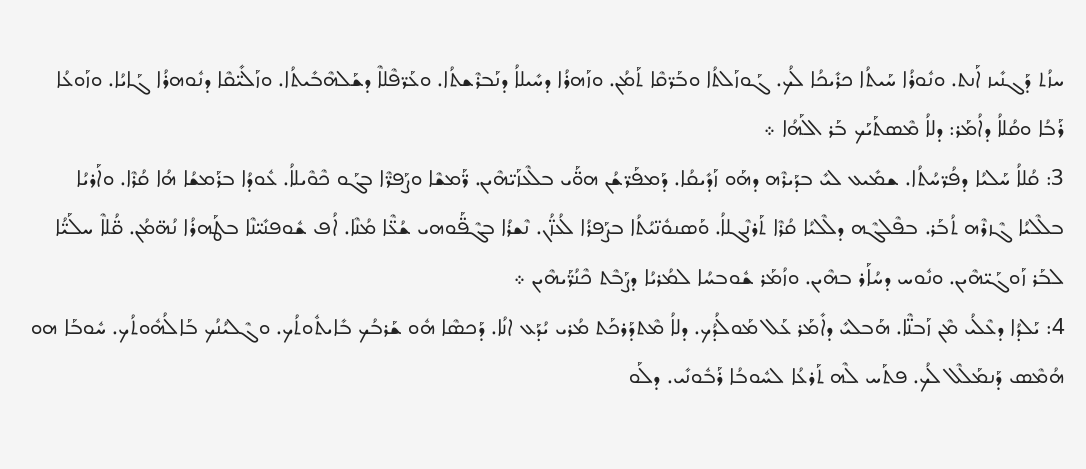ܚܙܳܬ ܕܰܓܢܺܝܙ ܐܰܢܬ. ܘܢܽܘܪܳܐ ܚܰܝܬܳܐ ܟܪܺܝܟܳܐ ܠܳܟ. ܓܰܘܙܰܠܬܳܐ ܘܒܰܪ̈ܩܶܐ ܬܰܡܳܢ. ܘܙܰܗܪܳܐ ܕܚܺܝܠܐܳ ܕܢܰܒܪܶܫܬܳܐ. ܘܥܰܪ̈ܦܶܠܐܶ ܕܫܰܠܗܶܒܺܝܬܳܐ. ܘܙܰܠܺܝ̈ܩܶܐ ܕܢܽܘܗܪܳܐ ܓܰܐܝܳܐ. ܘܙܰܘܥܳܐ ܪܰܒܳܐ ܘܩܳܠܐܳ ܕܐܳܡܰܪ: ܕܠܐܳ ܡܶܣܬܰܝܰܟ ܒܰܪ ܐܠܰܗܳܐ ܀
3: ܩܳܠܐܳ ܚܰܠܝܳܐ ܕܦܳܪ̈ܚܳܬܳܐ. ܫܡܺܝܥ ܠܝܺ ܒܕܰܝܪܶܗ ܕܗܰܘ ܙܰܕܺܝܩܳܐ. ܕܰܡܦܰܪ̈ܫܳܢ ܗܘ̈ܰܝ ܒܠܶܥܙܰܝ̈ܗܶܝܢ. ܪ̈ܰܡܫܶܐ ܘܨܰܦܪ̈ܶܐ ܒܓܰܘ ܟܶܘܶܝܠܐܳ. ܥܽܘܕܳܐ ܒܪܰܡܫܳܐ ܗܳܐ ܩܳܪܶܐ. ܘܐܰܪܝܳܐ ܒܠܶܠܝܳܐ ܓܶܙܪܶܗ ܬܳܒܰܪ. ܒܦܶܠܓܶܗ ܕܠܶܠܝܳܐ ܩܳܪܶܐ ܬܰܪܢܶܓܠܐܳ. ܘܰܣܢܘܽܢ̈ܝܳܬܳܐ ܒܨܰܦܪܳܐ ܠܳܥܙ̈ܳܢ. ܢܶܫܪܳܐ ܒܓܶܦ̈ܰܘܗܝ ܫܳܥ̈ܶܐ ܡܳܢܶܐ. ܐܳܦ ܫܽܘܦܢܺܝ̈ܢܶܐ ܒܛܰܗܪܳܐ ܢܳܗ̈ܡܳܢ. ܩ̈ܳܠܐܶ ܚܠܰܝ̈ܳܐ ܠܒܰܪ ܙܰܘܓܰܝ̈ܗܶܝܢ. ܘܢܽܘܚ ܕܚܳܐܰܪ ܒܗܶܝܢ. ܘܙܳܡܰܪ ܫܽܘܒܚܳܐ ܠܡܳܪܝܳܐ ܕܨܰܒܶܬ ܟܶܢܳܪ̈ܰܝܗܶܝܢ ܀
4: ܝܰܠܕܳܐ ܕܥܶܠܳܝ ܡܶܢ ܙܰܒܢ̈ܶܐ. ܗܰܒܠܝܺ ܕܐܺܡܰܪ ܥܰܠ ܡܰܘܠܳܕܳܟ. ܕܠܐܳ ܡܶܬܕܰܪܟܰܬ ܡܳܪܝ ܝܳܕܰܥ ܐܢܳܐ. ܕܰܟܣܶܐ ܗܽܘ ܫܰܪܒܳܟ ܒܺܐܝܬܽܘܬܳܟ. ܘܓܶܠܝܳܢܳܟ ܒܰܐܠܳܗܽܘܬܳܟ. ܚܽܘܒܰܐ ܗܘ ܗܳܡܶܣ ܕܰܢܡܰܠܶܠ ܠܳܟ. ܦܬܰܚ ܠܶܗ ܬܰܪܥܳܐ ܠܚܽܘܒܳܐ ܪܰܒܽܘܢܺܝ. ܕܠܰܘ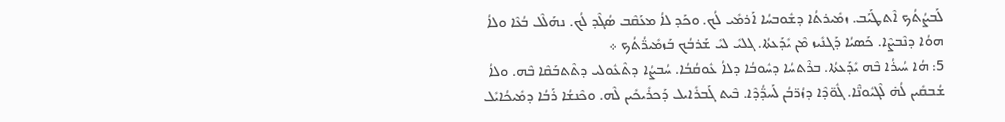ܠܰܒܨܳܬܳܟ ܐܶܬܛܰܝܰܒ. ܙܡܺܝܪܬܳܐ ܕܫܽܘܒܚܳܐ ܐܰܪܡܺܝ ܠܳܟ. ܘܟܰܕ ܠܐܳ ܡܥܰܩܶܒ ܣܳܓܶܕ ܠܳܟ. ܢܗܰܠܶܠ ܒܳܥܶܐ ܘܠܐܳ ܗܘܳܐ ܕܢܶܒܨܶܐ. ܟܰܣܝܳܐ ܕܰܓܢܺܝܙ ܡܶܢ ܝܺܕܰܥܬܳܐ. ܓܠܝܺ ܠܝܺ ܫܰܪܒܳܟ ܒܰܙܡܺܝܪ̈ܳܬܳܟ ܀
5: ܗܳܐ ܚܳܝܪܳܐ ܒܶܗ ܝܺܕܰܥܬܳܐ. ܒܪܶܬܚܳܐ ܕܚܽܘܒܳܐ ܕܠܐܳ ܥܽܘܩܳܒܳܐ. ܚܳܒܨܳܐ ܕܬܶܥܽܘܠܝ ܕܬܶܬܒܰܩܶܐ ܒܶܗ. ܘܠܐܳ ܫܳܒܩܺܝܢ ܠܳܗ̇ ܠܶܓܝܽܘܢ̈ܶܐ. ܓܽܘ̈ܕܶܐ ܕܙܳܪ̈ܒܳܢ ܠܰܚܕ̈ܳܕܶܐ. ܒܶܝܬ ܓܰܒܪܺܐܝܠ ܕܰܟܪܺܝܟܺܝܢ ܠܶܗ. ܘܟܶܢܫܳܐ ܪܰܒܳܐ ܕܡܺܝܟܳܐܝܺܠ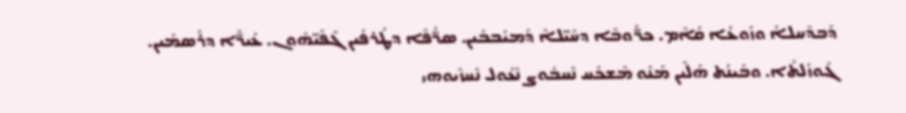ܕܰܒܕܶܚܠܐܳ ܘܙܰܘܥܳܐ ܩܳܐܶܡ. ܟܪ̈ܽܘܒܶܐ ܕܚܺܝ̈ܠܐܶ ܕܰܡܝܰܒܒܺܝܢ. ܣܪ̈ܳܦܶܐ ܕܛܳܪܦܺܝܢ ܓܶܦܰܝ̈ܗܽܘܢ. ܥܺܝܪ̈ܶܐ ܕܪܳܣܡܺܝܢ. ܓܰܘܙܰܠܬܳܐ. ܘܒܰܝܢܳܬ ܗܳܠܶܝܢ ܡܰܢܽܘ ܡܶܫܟܰܚ ܢܶܚܒܽܘܨ ܢܶܥܽܘܠ ܢܶܚܙܶܝܘܗܝ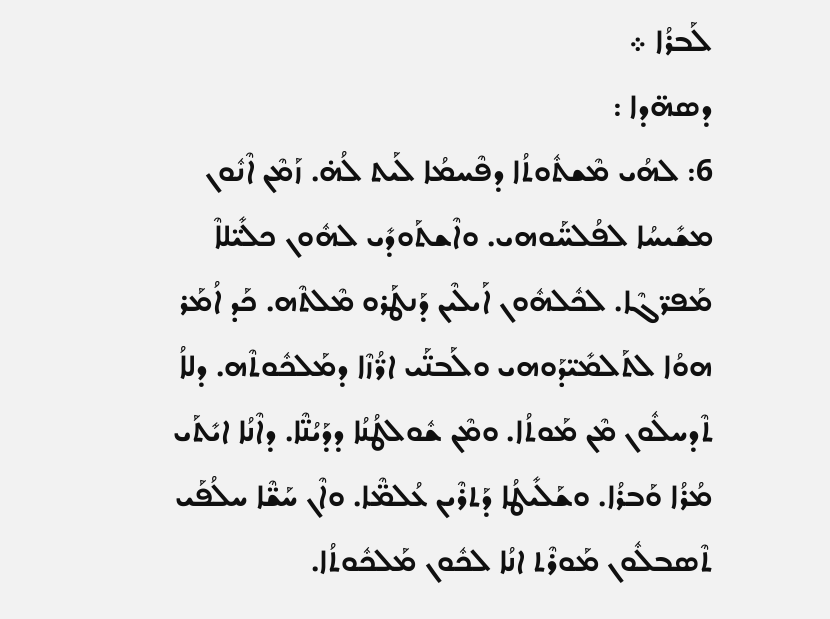ܠܰܒܪܳܐ ܀
ܕܣܗ̈ܕܐ :
6: ܠܗܳܝ ܡܶܫܬܽܘܬܳܐ ܕܦܶܚܡܳܐ ܠܰܝܬ ܠܳܗ̇. ܙܰܡܶܢ ܐܶܢܽܘܢ ܡܫܺܝܚܳܐ ܠܦܳܠܚ̈ܰܘܗܝ. ܘܐܶܫܬܰܘܕܺܝ ܠܗܽܘܢ ܟܠܺܝ̈ܠܐܶ ܡܰܦܪ̈ܓܶܐ. ܠܟܽܠܗܽܘܢ ܐܰܝܠܶܝܢ ܕܰܢܛܰܪܘ ܡܶܠܬܶܗ. ܟܰܕ ܐܳܡܰܪ ܗܘܳܐ ܠܬܰܠܡܺܝ̈ܕܰܘܗܝ ܘܠܰܒܢ̈ܰܝ ܐܪ̈ܳܙܶܐ ܕܡܰܠܟܽܘܬܶܗ. ܕܠܐܳ ܬܶܕܚܠܽܘܢ ܡܶܢ ܡܰܘܬܳܐ. ܘܡܶܢ ܫܽܘܠܛܳܢܳܐ ܕܕܰܝܳܢ̈ܶܐ. ܕܐܶܢܳܐ ܐܝܺܬܰܝ ܡܳܪܳܐ ܘܰܒܪܳܐ. ܘܫܰܠܺܝܛܳܐ ܕܰܬܪܶܝܢ ܥܳܠܡ̈ܶܐ. ܘܐܶܢ ܚܰܫ̈ܶܐ ܚܠܳܦܰܝ ܬܶܣܒܠܽܘܢ ܡܰܘܪܶܬ ܐܢܳܐ ܠܟܽܘܢ ܡܰܠܟܽܘܬܳܐ.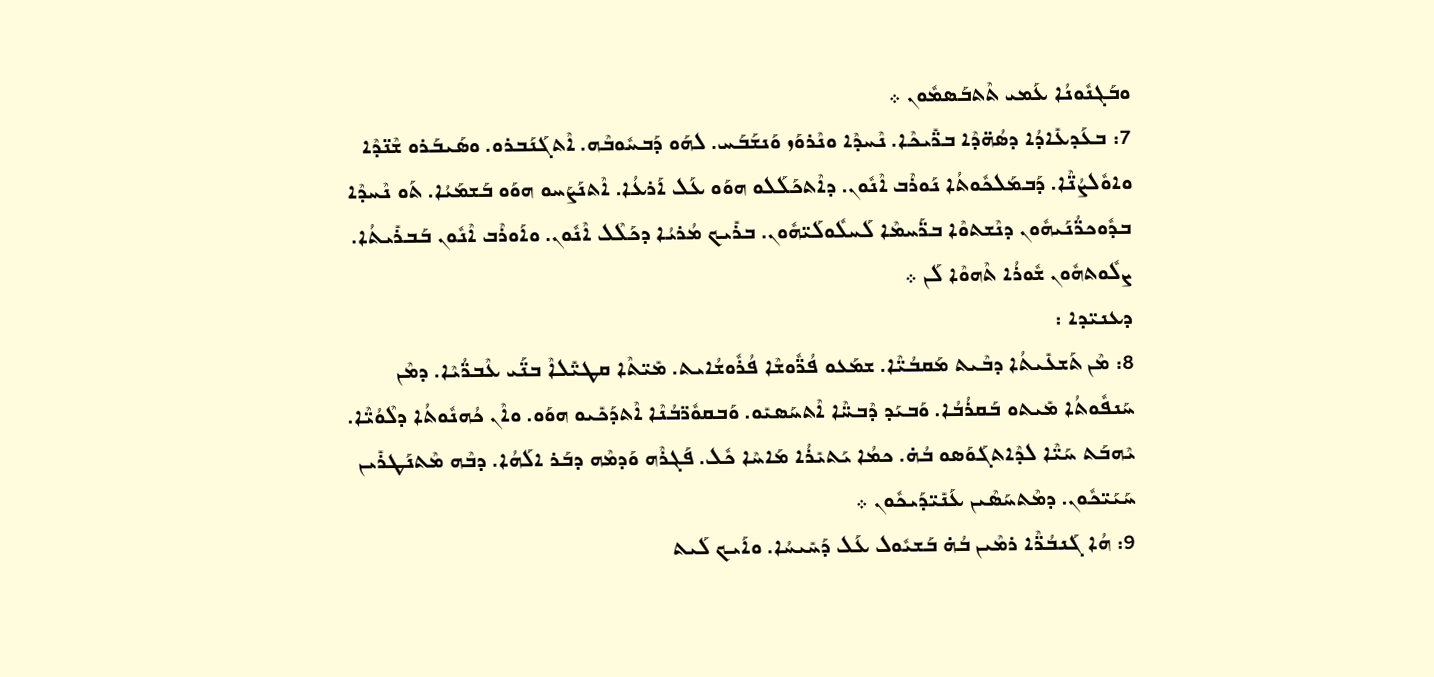ܘܒܰܓܢܽܘܢܳܐ ܥܰܡܝ ܬܶܬܒܰܣܡܽܘܢ ܀
7: ܒܥܰܕܥܺܐܕܳܐ ܕܣܳܗ̈ܕܶܐ ܒܪ̈ܺܝܟܶܐ. ܢܶܚܕܶܐ ܘܢܶܪܘܰܙ ܘܰܢܫܰܒܰܚ. ܠܗܰܘ ܕܰܒܚܽܘܒܶܗ. ܐܶܬܓܰܢܰܒܪܘ. ܘܣܰܝܒܰܪܘ ܫܶܢ̈ܕܶܐ ܘܐܘܽܠܨܳܢ̈ܶܐ. ܕܰܒܡܰܠܟܽܘܬܳܐ ܢܰܘܪܶܒ ܐܶܢܽܘܢ. ܕܐܶܬܟܰܠܰܠܘ ܗܘܰܘ ܥܰܠ ܐܰܪܥܳܐ. ܐܶܬܢܰܨܰܚܘ ܗܘܰܘ ܒܰܫܡܰܝܳܐ. ܬܰܘ ܢܶܚܕܶܐ ܒܕܽܘܟܪ̈ܳܢܰܝܗܽܘܢ ܕܢܶܫܬܘܶܐ ܒܪ̈ܰܚܡܶܐ ܠܰܚܠܽܘܠܰܝ̈ܗܽܘܢ. ܒܪܺܝܟ ܡܳܪܝܳܐ ܕܟܰܠܶܠ ܐܶܢܽܘܢ. ܘܐܰܘܪܶܒ ܐܶܢܽܘܢ ܒܰܒܪܺܝܬܳܐ. ܨܠܽܘܬܗܽܘܢ ܫܽܘܪܳܐ ܬܶܗܘܶܐ ܠܰܢ ܀
ܕܥܢܝ̈ܕܐ :
8: ܡܶܢ ܬܰܫܥܺܝܬܳܐ ܕܒܶܝܬ ܡܰܩܒܳܝ̈ܶܐ. ܫܡܰܥܘ ܦܳܪ̈ܽܘܫܶܐ ܦܳܪܽܘܫܳܐܝܬ. ܡܺܝ̈ܬܶܐ ܩܛܝ̈ܺܠܐܶ ܒܢ̈ܰܝ ܥܶܒܪ̈ܳܝܶܐ. ܕܡܶܢ ܚܰܢܦܽܘܬܳܐ ܡܺܝܬܘ ܒܰܩܪܳܒܳܐ. ܘܰܒܝܰܕ ܕܶܒܚ̈ܶܐ ܐܶܬܚܰܣܝܺܘ. ܘܰܒܩܘܽܪ̈ܒܳܢܶܐ ܐܶܬܕܰܟܺܝܘ ܗܘܰܘ. ܘܐܶܢ ܟܳܗܢܽܘܬܳܐ ܕܠܶܘܳܝ̈ܶܐ. ܝܶܗܒܰܬ ܚܰܝ̈ܶܐ ܠܕܶܐܬܓܰܘܰܣܘ ܒܳܗ̇. ܟܡܳܐ ܝܰܬܝܺܪܳܐ ܡܰܐܚܶܐ ܟܽܠ. ܦܰܓܪܶܗ ܘܰܕܡܶܗ ܕܒܰܪ ܐܠܰܗܳܐ. ܕܒܶܗ ܡܶܬܢܰܛܪܺܝܢ ܚܰܝܰܝ̈ܟܽܘܢ. ܕܡܶܬܚܰܣܶܝܢ ܥܰܢܺܝ̈ܕܰܝܟܽܘܢ ܀
9: ܗܳܐ ܓܰܢܒܳܪ̈ܶܐ ܪܡܶܝܢ ܒܳܗ̇ ܒܰܫܝܽܘܠ ܥܰܠ ܕܰܚܺܝܚܳܐ. ܘܐܰܝܟ ܠܰܝܬ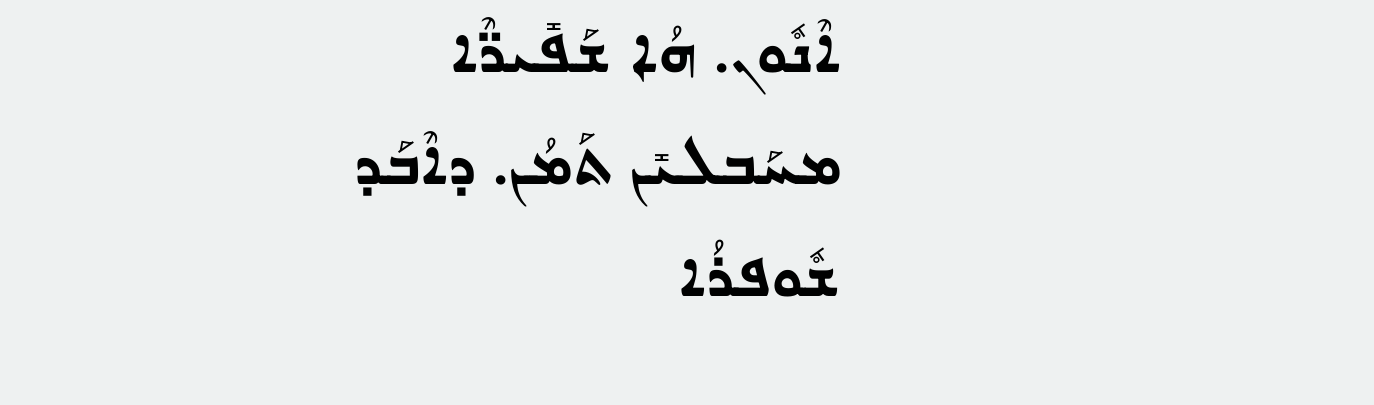ܐܶܢܽܘܢ. ܗܳܐ ܫܰܦܺܝܪ̈ܶܐ ܡܚܰܒܠܝܺܢ ܬܰܡܳܢ. ܕܐܶܒܰܕ ܫܽܘܦܪܳܐ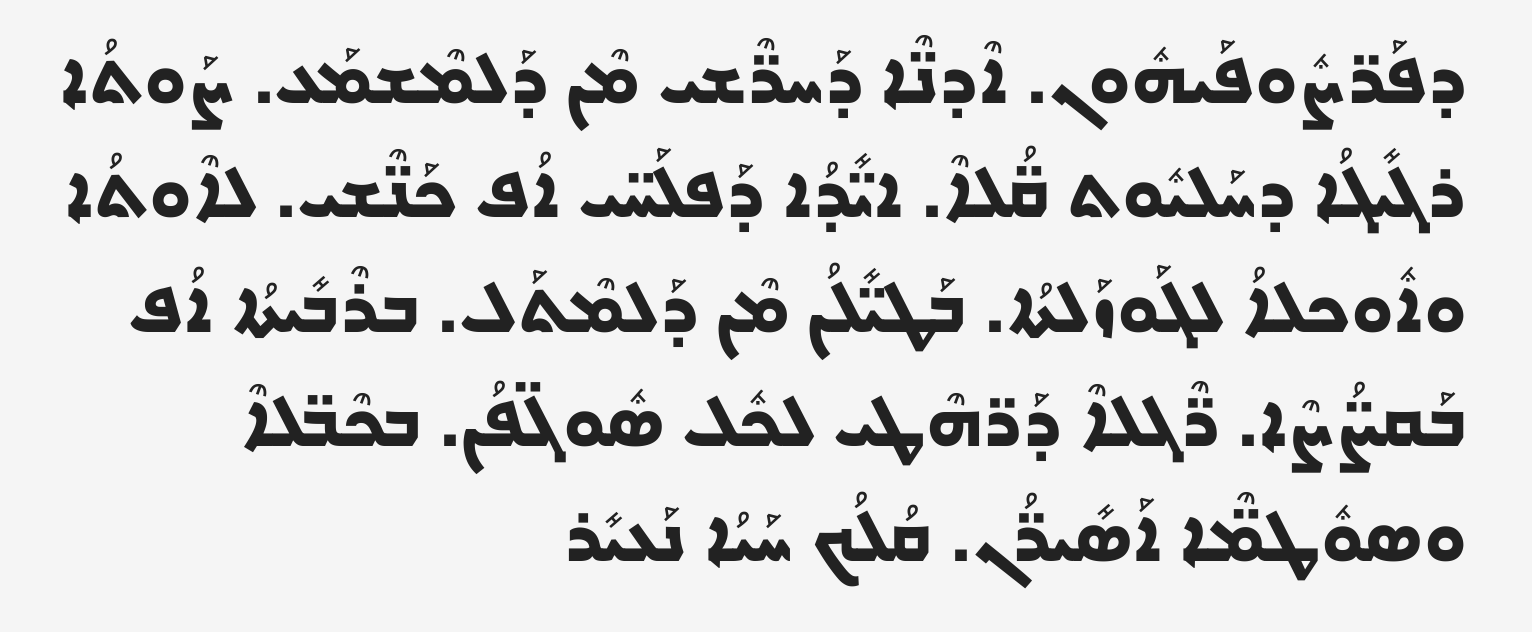ܕܦܰܪ̈ܨܽܘܦܰܝܗܽܘܢ. ܐܶܕܢ̈ܶܐ ܕܰܚܪ̈ܶܫܝ ܡܶܢ ܕܰܠܡܶܫܡܰܥ. ܨܰܘܬܳܐ ܪܓܺܝܓܳܐ ܕܚܰܠܝܽܘܬ ܩ̈ܳܠܐܶ. ܐܝ̈ܺܕܳܐ ܕܰܦܠܰܚ̈ܝ ܐܳܦ ܟܰܢ̈ܶܫܝ. ܠܐܶܘܬܳܐ ܘܐܽܘܟܠܐܳ ܠܓܰܘܙܰܠܬܳܐ. ܒܰܛܝ̈ܺܠܳܢ ܡܶܢ ܕܰܠܡܶܬܰܠ. ܒܪܶܒܺܝܬܳܐ ܐܳܦ ܒܰܩܨ̈ܳܨܶܐ. ܪ̈ܶܓܠܐܶ ܕܰܪ̈ܗܶܛܝ ܠܟܽܠ ܣܽܘܓ̈ܦܳܢ. ܒܟܶܒ̈ܠܐܶ ܘܣܘܽܛܡ̈ܶܐ ܐܰܣܺܝܪ̈ܳܢ. ܩܳܠܳܟ ܚܰܝܳܐ ܢܰܥܝܺܪ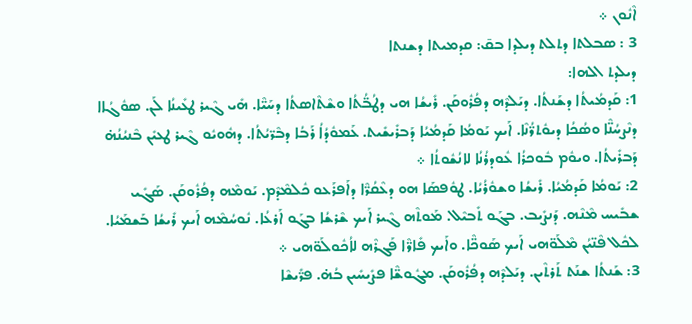ܐܶܢܽܘܢ ܀
3 : ܣܒܠܬܐ ܕܬܠܬ ܕܝܠܕܐ ܒܩ̄: ܩܕܡܝܬܐ ܕܫܢܬܐ
ܕܝܠܕܬ ܐܠܗܐ:
1: ܩܰܕܡܳܝܬܳܐ ܕܫܰܢܬܳܐ. ܕܝܰܠܕܶܗ ܕܦܳܪܽܘܩܰܢ. ܪܺܝܫܳܐ ܗܝ ܕܛܳܒ̈ܳܬܳܐ ܘܫܶܬܶܐܣܬܳܐ ܕܚܰܝ̈ܶܐ. ܗܺܝ ܓܶܝܪ ܛܥܺܝܢܳܐ ܠܰܢ. ܣܘܽܓܳܐܐ ܕܢܶܨܚܳܢ̈ܶܐ ܘܣܳܟܳܐ ܕܝܘܽܬܪ̈ܳܢܶܐ. ܐܰܝܟ ܝܰܘܡܳܐ ܩܰܕܡܳܝܳܐ ܕܰܒܪܺܝܫܺܝܬ. ܥܰܡܘܽܕܳܐܳ ܪܰܒܳܐ ܕܒܶܪ̈ܝܳܬܳܐ. ܕܗܽܘܝܽܘ ܓܶܝܪ ܛܥܝܺܢ ܒܶܢܝܳܢܳܗ̇ ܕܰܒܪܺܝܬܳܐ. ܘܝܘܽܡ ܒܽܘܟܪܳܐ ܥܽܘܕܪܳܢܳܐ ܠܐܢܳܫܽܘܬܳܐ ܀
2: ܝܰܘܡܳܐ ܩܰܕܡܳܝܳܐ. ܪܺܝܫܳܐ ܘܫܘܽܪܳܝܳܐ. ܛܘܽܦܣܰܐ ܗܘ ܕܥܶܩܳܪ̈ܶܐ ܕܐܰܦܪܰܥܘ ܟܽܠܡܶܕܶܡ. ܝܰܘܡܶܗ ܕܦܳܪܽܘܩܰܢ. ܣܰܓܺܝ ܫܒܺܝܚ ܡܶܢܶܗ. ܕܰܢܨܺܝܒ. ܒܓܰܘ ܬܺܒܝܶܠ. ܡܰܘܬܶܗ ܓܶܝܪ ܐܰܝܟ ܫܶܪܫܳܐ ܒܓܰܘ ܐܰܪܥܳܐ. ܢܽܘܚܳܡܶܗ ܐܰܝܟ ܪܺܝܫܳܐ ܒܰܫܡܰܝܳܐ. ܠܟܽܠ ܦܶܢ̈ܝܳܢ ܡܶܠܰܘ̈ܗܝ ܐܰܝܟ ܣܰܘܟ̈ܶܐ. ܘܐܰܝܟ ܦܺܐܪ̈ܶܐ ܦܰܓܪܶܗ ܠܐܳܟܽܘܠܰܘ̈ܗܝ ܀
3: ܫܰܢܬܳܐ ܫܢܰܬ ܬܰܪܬܶܝܢ. ܕܝܰܠܕܶܗ ܕܦܳܪܽܘܩܰܢ. ܡܓܽܘܫ̈ܶܐ ܦܨܺܝܚܺܝܢ ܒܳܗ̇. ܦܪ̈ܺܝܫܶܐ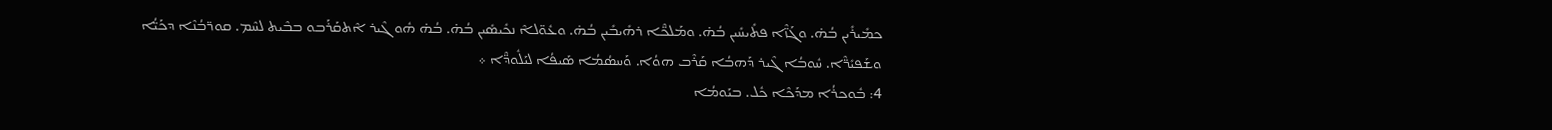ܟܡܺܝܪܺܝܢ ܒܳܗ̇. ܘܓܰܙ̈ܶܐ ܦܬܺܝܚܺܝܢ ܒܳܗ̇. ܘܡܰܠܟ̈ܶܐ ܪܗܺܝܒܺܝܢ ܒܳܗ̇. ܘܥܽܘ̈ܠܐܶ ܢܟܺܝܣܺܝܢ ܒܳܗ̇. ܒܳܗ̇ ܗܽܘ ܓܶܝܪ ܐܶܬܩܰܪܰܒܘ ܒܒܶܝܬ ܠܚܶܡ. ܩܘܪ̈ܒܳܢܶܐ ܕܟܰܝ̈ܳܐ ܘܫܰܦܝܺܪ̈ܶܐ. ܚܽܘܒܳܐ ܓܶܝܪ ܕܰܗܒܳܐ ܩܰܪܶܒ ܗܘܳܐ. ܘܰܚܣܳܡܳܐ ܣܰܝܦܳܐ ܠܝܰܠܽܘܕ̈ܶܐ ܀
4: ܒܽܘܟܪܳܐ ܡܕܰܟܶܐ ܟܽܠ. ܒܝܰܘܡܳܐ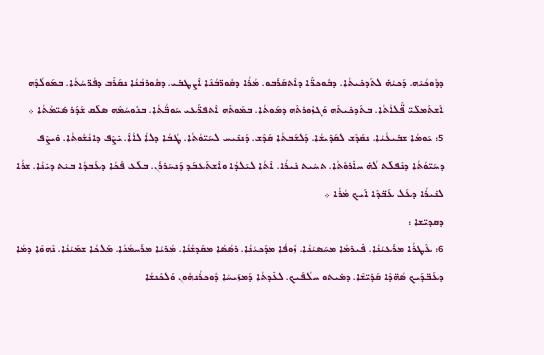ܕܕܽܘܟܳܝܶܗ. ܕܰܟܝܳܗ̇ ܠܬܰܕܟܺܝܬܳܐ. ܕܒܽܘܟܪ̈ܶܐ ܕܐܶܬܩܰܪܰܒܘ. ܡܳܪܳܐ ܕܩܽܘܪ̈ܒܳܢܶܐ ܐܶܨܛܒܺܝ. ܕܩܽܘܪܒܳܢܳܐ ܢܩܰܪܶܒ ܕܦܳܪ̈ܚܳܬܳܐ. ܒܡܰܘܠܳܕܶܗ ܐܶܫܬܰܡܠܺܝ̈ ܦ̈ܶܠܐܳܬܳܐ. ܒܬܰܕܟܺܝܬܶܗ ܘܰܓܙܽܘܪܬܶܗ ܕܡܰܘܬܳܐ. ܒܡܰܘܬܶܗ ܐܶܬܦܪ̈ܰܥܝ ܚܰܘܒ̈ܳܬܳܐ. ܒܢܽܘܚܳܡܶܗ ܣܠܶܩ ܫܰܕܰܪ ܣܺܝ̈ܡܳܬܳܐ ܀
5: ܝܰܘܡܳܐ ܫܒܺܝܥܳܝܳܐ. ܢܩܰܕܶܫ ܠܩܰܕܺܝܫܳܐ. ܕܰܠܫܰܒܬܳܐ ܩܰܕܶܫ. ܕܰܢܢܺܝܚ ܠܚܰܝ̈ܘܳܬܳܐ. ܛܳܒܳܐ ܕܠܐܳ ܠܐܳܐܶ. ܝܺܨܶܦ ܕܐܢܳܫܽܘܬܳܐ. ܘܺܝܨܶܦ ܕܚܰܝ̈ܘܳܬܳܐ ܕܢܶܦܠܰܬ ܠܳܗ̇ ܚܐܺܪܘܽܬܳܐ. ܬܚܶܝܬ ܢܺܝܪܳܐ. ܐܶܬܳܐ ܠܝܰܠܕܳܐ ܘܐܶܫܬܰܥܒܰܕ ܕܰܢܚܰܪܪܰܢ. ܒܠܰܥ ܦܰܟܳܐ ܕܥܰܒܕܳܐ ܒܝܶܬ ܕܝܺܢܳܐ. ܫܪܳܐ ܠܢܺܝܪܳܐ ܕܥܰܠ ܥܰܒ̈ܕܶܐ ܐܰܝܟ ܡܳܪܳܐ ܀
ܕܩܕܝ̈ܫܐ :
6: ܥܶܛܪܳܐ ܡܪܰܥܝܳܢܳܐ. ܦܺܝܪܡܳܐ ܡܚܰܣܝܳܢܳܐ. ܙܽܘܦܳܐ ܡܕܰܟܝܳܢܳܐ. ܪܣܳܣܳܐ ܡܩܰܕܫܳܢܳܐ. ܡܳܪܝܳܐ ܡܪܰܚܡܳܢܳܐ. ܡܰܠܟܳܐ ܫܡܰܝܳܢܳܐ. ܢܶܗܘܶܐ ܕܡܳܐ ܕܥܰܒ̈ܕܰܝܟ ܣܳܗ̈ܕܶܐ ܩܰܕܺܝ̈ܫܶܐ. ܕܡܺܝܬܘ ܚܠܳܦܰܝܟ. ܠܥܺܕܬܳܐ ܕܰܡܙܰܝܚܳܐ ܕܽܘܟܪܳܢܗܽܘܢ ܘܰܠܟܶܢܫܳܐ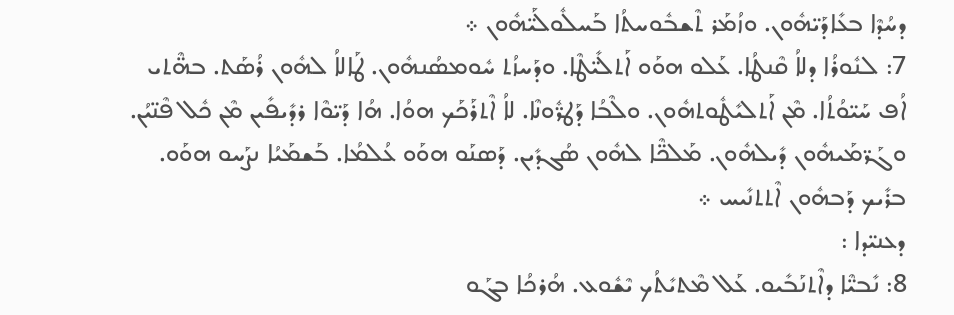ܕܚܳܕܶܐ ܒܥܺܐܕܰܝ̈ܗܽܘܢ. ܘܙܳܡܰܪ ܬܶܫܒܽܘܚܬܳܐ ܒܰܚܠܽܘܠܰܝ̈ܗܽܘܢ ܀
7: ܠܢܽܘܪܳܐ ܕܠܐܳ ܩܶܢܛܳܐ. ܥܰܠܘ ܗܘܰܘ ܐܰܬܠܺܝ̈ܛܶܐ. ܘܕܰܚܙܳܬ ܚܽܘܡܣܳܢܗܽܘܢ. ܛܰܐܠܐܳ ܠܗܽܘܢ ܪܳܣܰܬ. ܒܗ̈ܶܬܝ ܐܳܦ ܚܰܝ̈ܘܳܬܳܐ. ܡܶܢ ܐܰܬܠܝܺܛܽܘܬܗܽܘܢ. ܘܠܶܒܳܐ ܕܰܛܪ̈ܽܘܢܶܐ. ܠܐܳ ܐܶܬܪܰܟܰܟ ܗܘܳܐ. ܗܳܐ ܕܰܝ̈ܘܶܐ ܪܕܺܝܦܺܝܢ ܡܶܢ ܟܽܠ ܦܶܢ̈ܝܳܢ. ܘܓܰܪ̈ܡܰܝܗܽܘܢ ܕܺܝܠܗܽܘܢ. ܡܰܠܟ̈ܶܐ ܠܗܽܘܢ ܣܳܓܕܺܝܢ. ܕܰܣܢܰܘ ܗܘܰܘ ܥܳܠܡܳܐ. ܒܰܫܡܰܝܳܐ ܢܨܰܚܘ ܗܘܰܘ. ܒܪܺܝܟ ܕܰܒܗܽܘܢ ܐܶܬܬܢܺܝܚ ܀
ܕܥܢܝ̈ܕܐ :
8: ܢܺܒܝ̈ܶܐ ܕܐܶܬܢܰܒܺܝܘ. ܥܰܠ ܡܶܬܝܺܬܳܟ ܝܶܫܽܘܥ. ܗܳܪܟܳܐ ܒܓܰܘ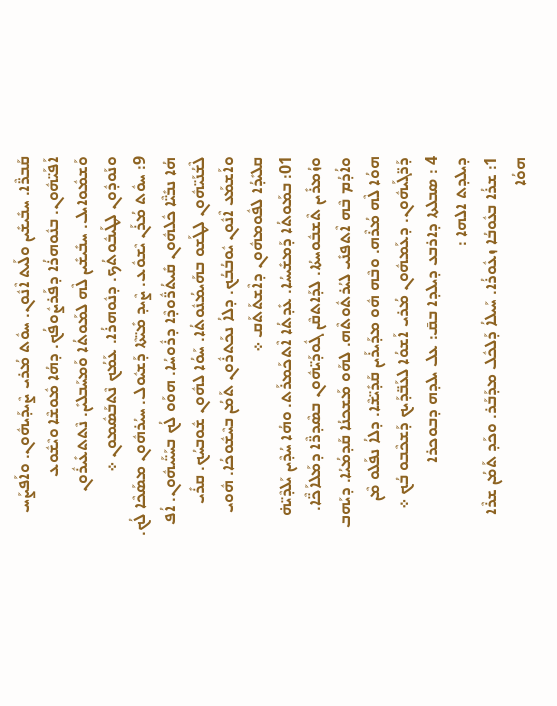ܩܰܒܪ̈ܶܐ. ܚܒܺܝܫܺܝܢ ܘܠܰܝܬ ܐܶܢܽܘܢ. ܚܘܽܬ ܡܳܪܝ ܨܶܝܕܰܝܗܽܘܢ. ܘܐܰܦܨܰܚ ܐܰܦܰܝ̈ܗܽܘܢ. ܒܢܽܘܗܪܳܐ ܕܦܰܪܨܽܘܦܳܟ. ܕܗܳܐ ܡܽܘܫܶܐ ܘܝܶܫܽܘܥ ܘܰܫܡܽܘܐܝܠ. ܚܒܺܝܫܺܝܢ ܠܶܗ ܠܡܰܘܬܳܐ ܘܰܡܚܰܒܠܝܺܢ. ܢܶܬܬܥܺܝܪܽܘܢ ܘܢܰܘܕܽܘܢ ܠܛܰܝܒܽܘܬܳܟ. ܕܢܽܘܗܪܳܐ. ܥܰܡܳܟ ܢܶܬܒܰܣܽܡܘܢ ܀
9: ܚܘܽܬ ܡܳܪܰܢ ܝܶܫܘܽܥ. ܨܶܝܕ ܡܺܝ̈ܬܶܐ ܕܰܫܝܽܘܠ. ܚܝܳܪܗܽܘܢ ܡܣܰܟܶܐ ܠܳܟ. ܗܳܐ ܢܒܺܝ̈ܶܐ ܟܽܠܗܽܘܢ ܩܺܝܬܳܪ̈ܽܘܕܶܐ ܕܪܽܘܚܳܐ. ܗܘܰܘ ܠܳܟ ܒܚܰܝ̈ܰܝܗܽܘܢ. ܐܳܦ ܠܶܫܳܢܰܝ̈ܗܽܘܢ ܠܛܰܫܘ ܒܗܰܝܡܳܢܽܘܬܳܐ. ܚܰܘܳܐ ܠܗܽܘܢ ܫܽܘܒܚܳܟ. ܩܪܺܝ ܘܐܰܫܡܰܥ ܐܶܢܽܘܢ ܝܽܘܒܳܒܳܟ. ܕܠܐܳ ܢܟܰܬܪܽܘܢ ܬܰܡܳܢ ܒܚܶܫܽܘܟܳܐ. ܗܽܘܝ ܩܠܝܺܕܳܐ ܠܦܽܘܡܗܽܘܢ ܕܐܶܫܬܰܬܰܩ ܀
01: ܒܡܰܘܬܳܐ ܕܰܡܫܺܝܚܳܐ. ܥܺܕܬܳܐ ܐܶܬܟܰܡܪܰܬ. ܘܗܳܐ ܚܳܕܶܝܢ ܝܰܠܕܶܝ̈ܗ̇ ܘܙܳܡܪܺܝܢ ܬܶܫܒܽܘܚܬܳܐ. ܠܕܰܐܬܩܶܢ ܓܽܘܕܰܝ̈ܗܽܘܢ ܒܣܶܕܪ̈ܶܐ ܕܡܰܠܐܰܟ̈ܶܐ. ܘܐܳܕܳܡ ܒܶܗ ܐܶܬܦܢܺܝ ܠܝܳܪܬܽܘܬܶܗ. ܠܗܰܘ ܡܰܫܟܢܳܐ ܩܰܕܡܳܝܳܐ. ܕܝܰܗܒ ܗܘܳܐ ܠܶܗ ܡܳܪܶܗ. ܘܒܶܗ ܗܽܘ ܡܕܰܝܪܰܝܢ ܩܰܕܺܝ̈ܫܶܐ. ܕܠܐܳ ܢܦܰܠܘ ܡܶܢ ܕܰܪ̈ܓܰܝܗܽܘܢ. ܕܥܰܡܗܽܘܢ ܡܳܪܝ ܐܰܫܘܳܐ ܠܥܰܒ̈ܕܰܝܟ ܕܰܫܟܶܒܘ ܒܳܟ ܀
4 : ܣܒܠܬܐ ܕܐܪܒܥ ܕܝܠܕܐ ܒܩ̄: ܥܠ ܝܠܕܗ ܕܒܘܟܪܐ
ܕܝܠܕܬ ܐܠܗܐ :
1: ܫܪܳܐ ܒܥܽܘܒܳܐ ܙܥܽܘܪܳܐ. ܚܰܝܠܐܳ ܕܰܠܟܽܠ ܡܕܰܒܰܪ. ܘܟܰܕ ܬܰܡܳܢ ܫܪܶܐ ܗܘܳܐ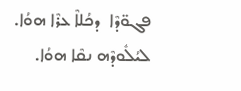ܦܓܘ̈ܕܶܐ  ܕܟܳܠܐܶ ܥܪܶܐ ܗܘܳܐ. ܠܝܳܠܽܘܕܶܗ ܢܩܶܐ ܗܘܳܐ.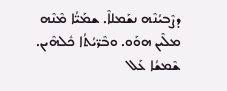ܕܨܶܒܝܳܢܶܗ ܢܫܰܡܠܐܶ. ܫܡܰܝ̈ܳܐ ܡܶܢܶܗ ܡܠܶܝܢ ܗܘܰܘ. ܘܒܶܪ̈ܝܳܬܳܐ ܟܽܠܗܶܝܢ. ܫܶܡܫܳܐ ܥܰܠ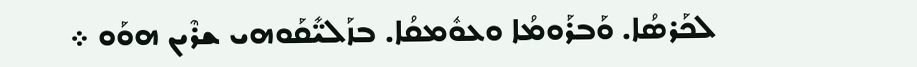ܠܟܰܪܣܳܐ. ܘܰܒܪܰܘܡܳܐ ܘܥܘܽܡܩܳܐ. ܒܙܰܠܝ̈ܺܩܰܘܗܝ ܫܪܶܝܢ ܗܘܰܘ ܀